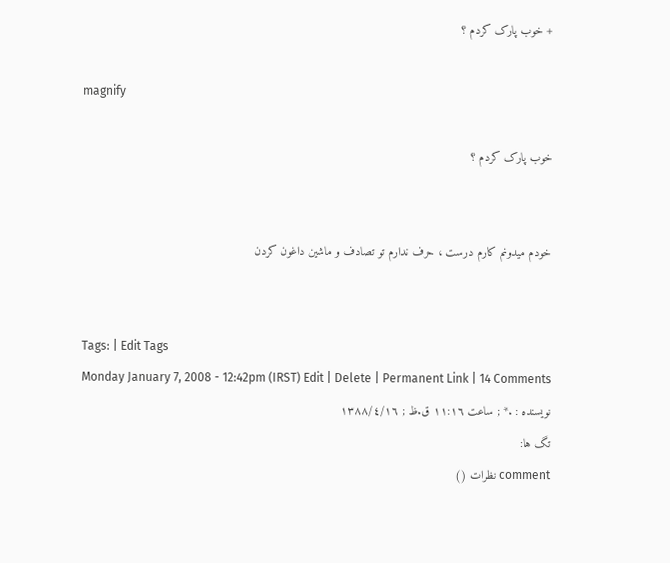+ خوب پارک کردم ؟

magnify

خوب پارک کردم ؟


خودم میدونم کارم درست ، حرف ندارم تو تصادف و ماشین داغون کردن


Tags: | Edit Tags
Monday January 7, 2008 - 12:42pm (IRST) Edit | Delete | Permanent Link | 14 Comments
نویسنده : .* ; ساعت ۱۱:۱٦ ق.ظ ; ۱۳۸۸/٤/۱٦
تگ ها:
comment نظرات ()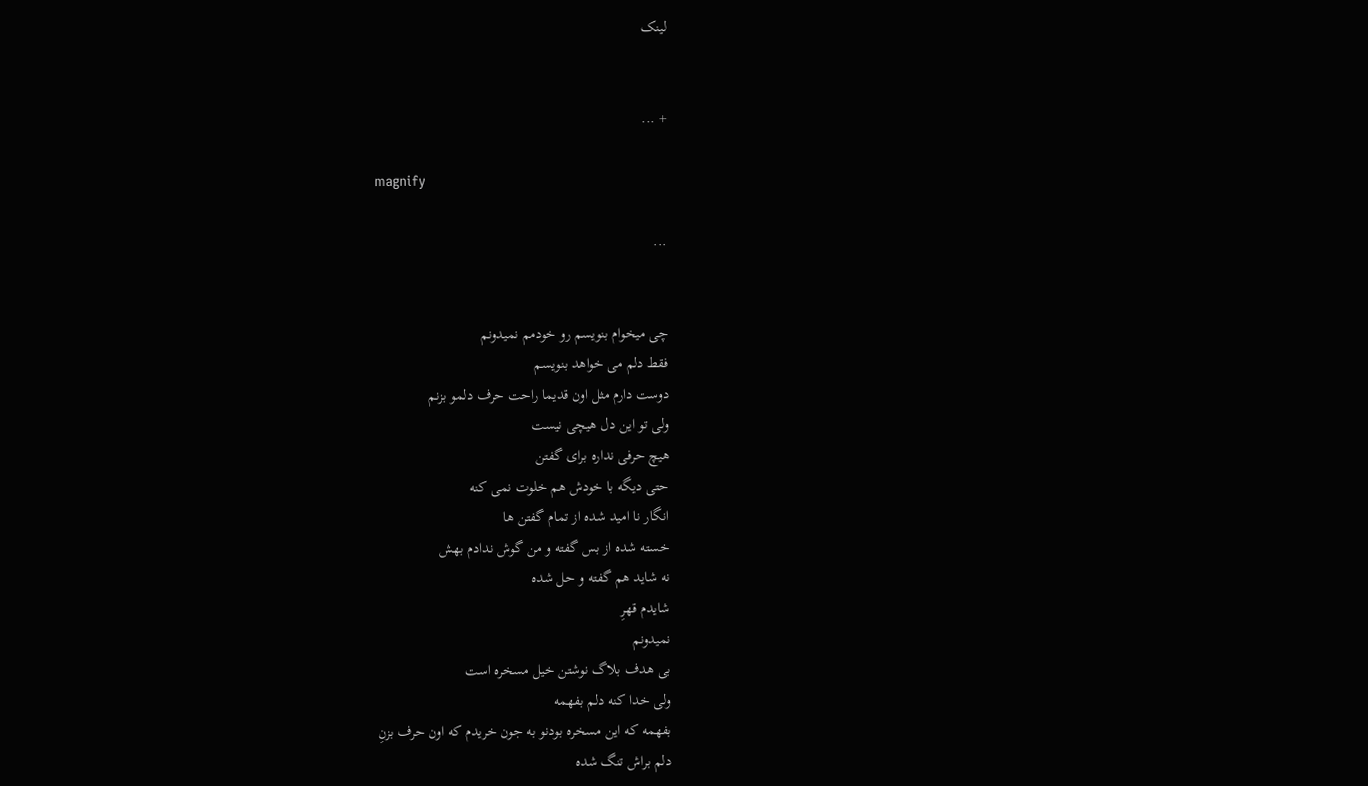لینک


+ ...

magnify

...


چی میخوام بنویسم رو خودمم نمیدونم
فقط دلم مى خواهد بنویسم
دوست دارم مثل اون قدیما راحت حرف دلمو بزنم
ولى تو این دل هیچى نیست
هیچ حرفى نداره برای گفتن
حتى دیگه با خودش هم خلوت نمى کنه
انگار نا امید شده از تمام گفتن ها
خسته شده از بس گفته و من گوش ندادم بهش
نه شاید هم گفته و حل شده
شایدم قهرِ
نمیدونم
بى هدف بلاگ نوشتن خیل مسخره است
ولى خدا کنه دلم بفهمه
بفهمه که این مسخره بودنو به جون خریدم که اون حرف بزنِ
دلم براش تنگ شده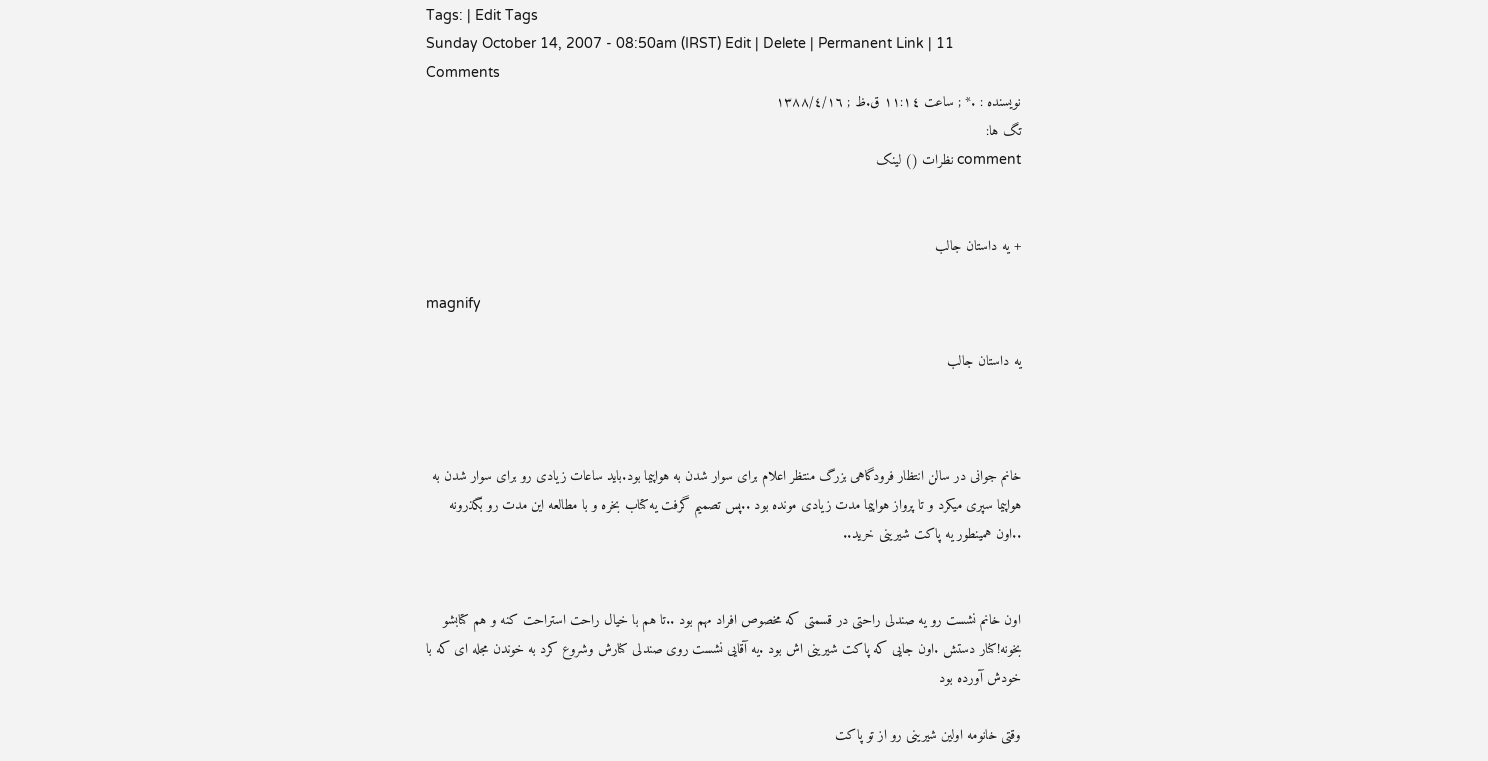Tags: | Edit Tags
Sunday October 14, 2007 - 08:50am (IRST) Edit | Delete | Permanent Link | 11 Comments
نویسنده : .* ; ساعت ۱۱:۱٤ ق.ظ ; ۱۳۸۸/٤/۱٦
تگ ها:
comment نظرات () لینک


+ یه داستان جالب

magnify

یه داستان جالب



خانم جوانی در سالن انتظار فرودگاهی بزرگ منتظر اعلام برای سوار شدن به هواپیما بود.باید ساعات زیادی رو برای سوار شدن به هواپیما سپری میکرد و تا پرواز هواپیما مدت زیادی مونده بود ..پس تصمیم گرفت یه کتاب بخره و با مطالعه این مدت رو بگذرونه ..اون همینطور یه پاکت شیرینی خرید..


اون خانم نشست رو یه صندلی راحتی در قسمتی که مخصوص افراد مهم بود ..تا هم با خیال راحت استراحت کنه و هم کتابشو بخونه!کنار دستش .اون جایی که پاکت شیرینی اش بود .یه آقایی نشست روی صندلی کنارش وشروع کرد به خوندن مجله ای که با خودش آورده بود

وقتی خانومه اولین شیرینی رو از تو پاکت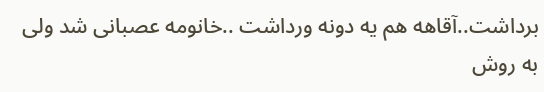برداشت..آقاهه هم یه دونه ورداشت ..خانومه عصبانی شد ولی به روش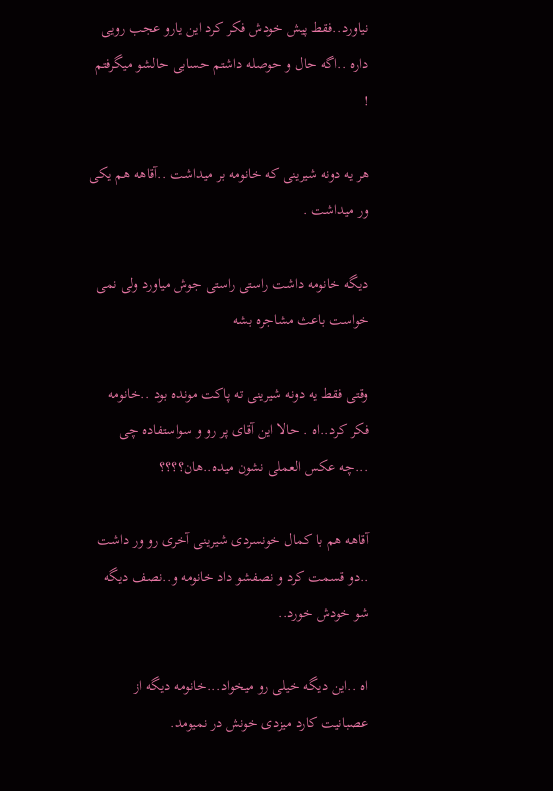نیاورد..فقط پیش خودش فکر کرد این یارو عجب رویی داره ..اگه حال و حوصله داشتم حسابی حالشو میگرفتم !

هر یه دونه شیرینی که خانومه بر میداشت ..آقاهه هم یکی ور میداشت .

دیگه خانومه داشت راستی راستی جوش میاورد ولی نمی خواست باعث مشاجره بشه

وقتی فقط یه دونه شیرینی ته پاکت مونده بود ..خانومه فکر کرد..اه . حالا این آقای پر رو و سواستفاده چی ...چه عکس العملی نشون میده..هان؟؟؟؟

آقاهه هم با کمال خونسردی شیرینی آخری رو ور داشت ..دو قسمت کرد و نصفشو داد خانومه و..نصف دیگه شو خودش خورد..

اه ..این دیگه خیلی رو میخواد...خانومه دیگه از عصبانیت کارد میزدی خونش در نمیومد.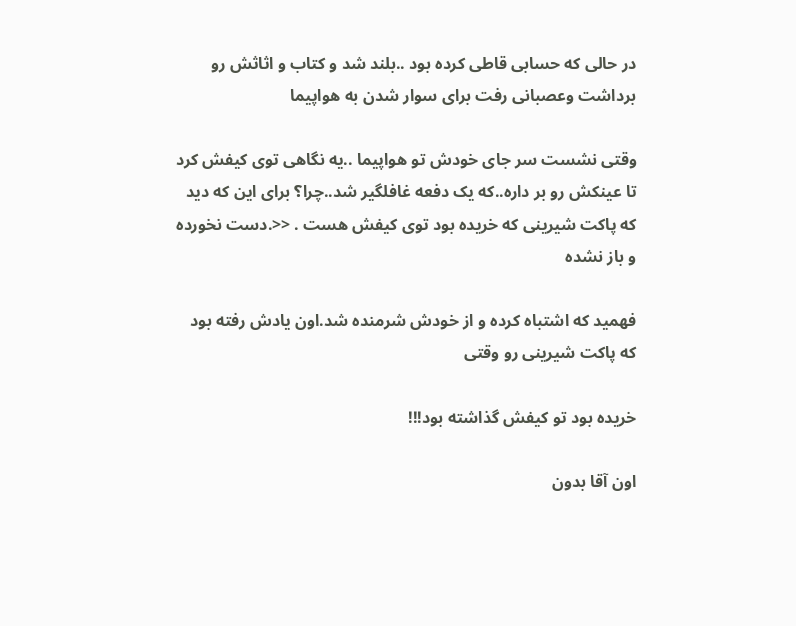در حالی که حسابی قاطی کرده بود ..بلند شد و کتاب و اثاثش رو برداشت وعصبانی رفت برای سوار شدن به هواپیما

وقتی نشست سر جای خودش تو هواپیما ..یه نگاهی توی کیفش کرد تا عینکش رو بر داره..که یک دفعه غافلگیر شد..چرا؟ برای این که دید که پاکت شیرینی که خریده بود توی کیفش هست . <<.دست نخورده و باز نشده

فهمید که اشتباه کرده و از خودش شرمنده شد.اون یادش رفته بود که پاکت شیرینی رو وقتی

خریده بود تو کیفش گذاشته بود!!!

اون آقا بدون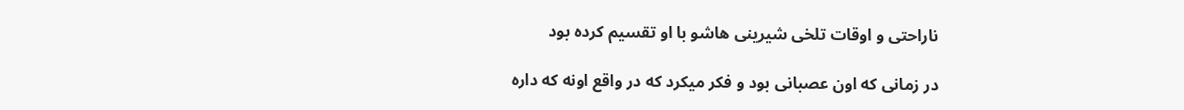ناراحتی و اوقات تلخی شیرینی هاشو با او تقسیم کرده بود

در زمانی که اون عصبانی بود و فکر میکرد که در واقع اونه که داره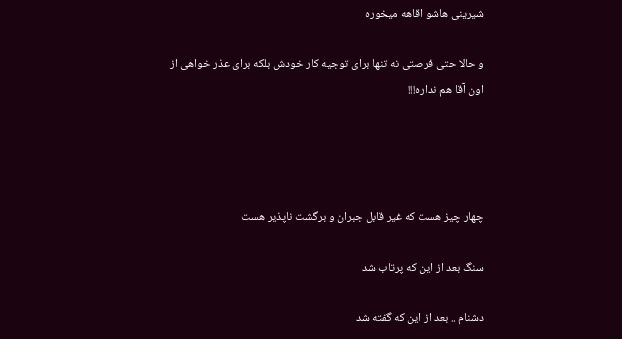شیرینی هاشو اقاهه میخوره

و حالا حتی فرصتی نه تنها برای توجیه کار خودش بلکه برای عذر خواهی از اون آقا هم نداره!!!




چهار چیز هست که غیر قابل جبران و برگشت ناپذیر هست

سنگ بعد از این که پرتاب شد

دشنام .. بعد از این که گفته شد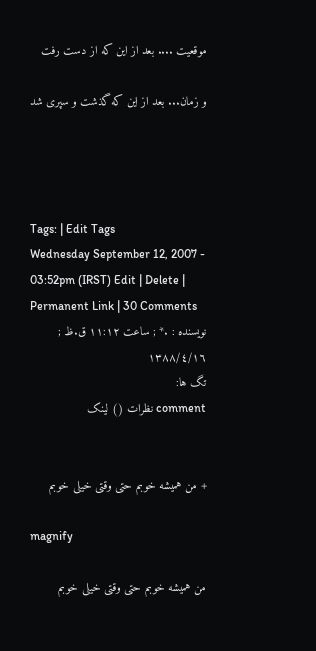موقعیت .... بعد از این که از دست رفت

و زمان... بعد از این که گذشت و سپری شد




Tags: | Edit Tags
Wednesday September 12, 2007 - 03:52pm (IRST) Edit | Delete | Permanent Link | 30 Comments
نویسنده : .* ; ساعت ۱۱:۱٢ ق.ظ ; ۱۳۸۸/٤/۱٦
تگ ها:
comment نظرات () لینک


+ من همیشه خوبم حتی وقتی خیلی خوبم

magnify

من همیشه خوبم حتی وقتی خیلی خوبم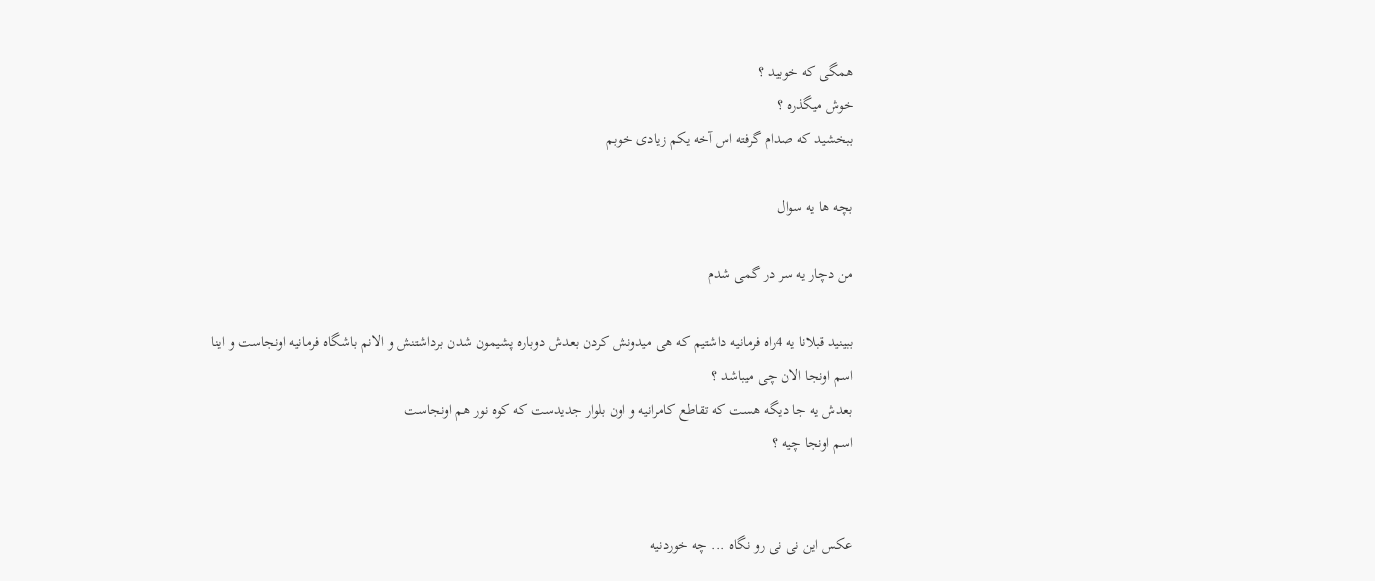همگی که خوبید ؟
خوش میگذره ؟
ببخشید که صدام گرفته اس آخه یکم زیادی خوبم

بچه ها یه سوال

من دچار یه سر در گمی شدم

ببینید قبلانا یه 4راه فرمانیه داشتیم که هی میدونش کردن بعدش دوباره پشیمون شدن برداشتنش و الانم باشگاه فرمانیه اونجاست و اینا
اسم اونجا الان چی میباشد ؟
بعدش یه جا دیگه هست که تقاطع کامرانیه و اون بلوار جدیدست که کوه نور هم اونجاست
اسم اونجا چیه ؟


عکس این نی نی رو نگاه ... چه خوردنیه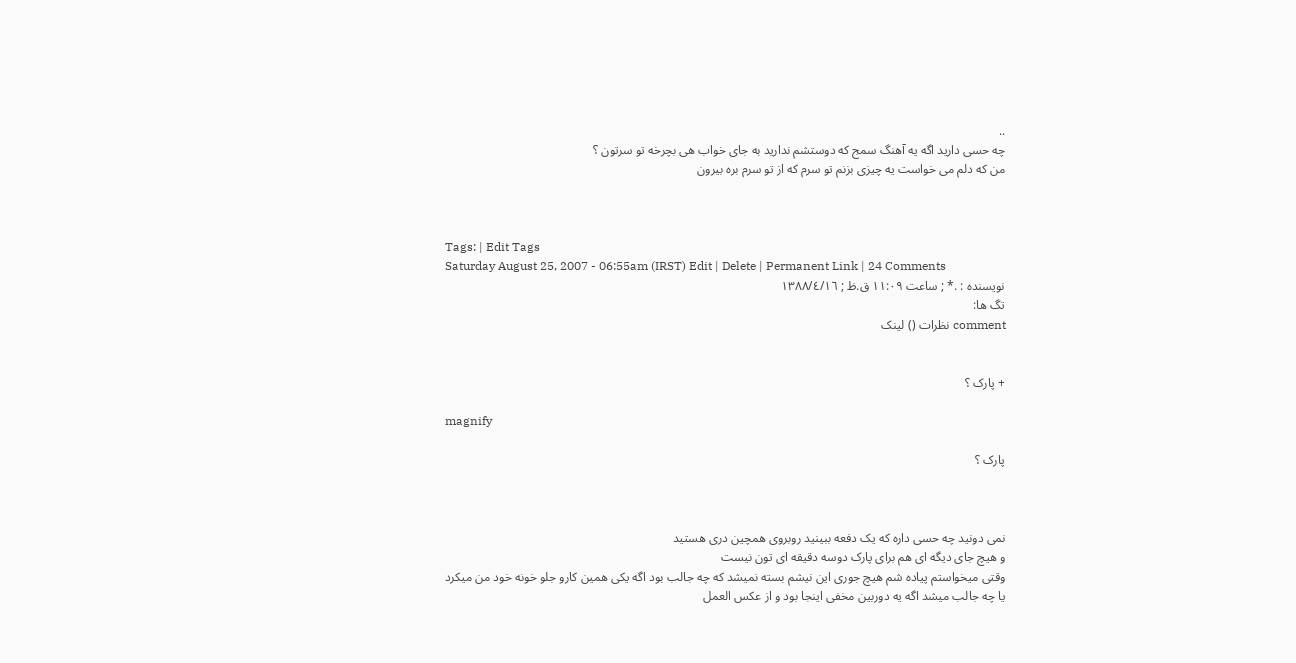..
چه حسی دارید اگه یه آهنگ سمج که دوستشم ندارید به جای خواب هی بچرخه تو سرتون ؟
من که دلم می خواست یه چیزی بزنم تو سرم که از تو سرم بره بیرون



Tags: | Edit Tags
Saturday August 25, 2007 - 06:55am (IRST) Edit | Delete | Permanent Link | 24 Comments
نویسنده : .* ; ساعت ۱۱:٠٩ ق.ظ ; ۱۳۸۸/٤/۱٦
تگ ها:
comment نظرات () لینک


+ پارک ؟

magnify

پارک ؟



نمی دونید چه حسی داره که یک دفعه ببینید روبروی همچین دری هستید
و هیچ جای دیگه ای هم برای پارک دوسه دقیقه ای تون نیست
وقتی میخواستم پیاده شم هیچ جوری این نیشم بسته نمیشد که چه جالب بود اگه یکی همین کارو جلو خونه خود من میکرد
یا چه جالب میشد اگه یه دوربین مخفی اینجا بود و از عکس العمل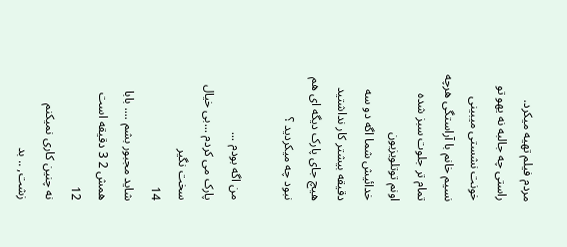مردم فیلم تهیه میکرد.
راستی چه جالبه نه یهو تو خونت نشستی میبینی نسیم خانم با آراستگی هرچه تمام تر جلوت سبز شده اونم توتلویزیون
خدائیش شما اگه دو سه دقیقه بیشتر کار نداشتید هیچ جای پارک دیگه ای هم نبود چه میکردید ؟

من اگه بودم ...
پارک می کردم ...بی خیال سخت نگیر
14
شاید مجبور بشم .... بابا همش 2 3 دقیقه است
12
نه چنین کاری نمیکنم زشت, .. بد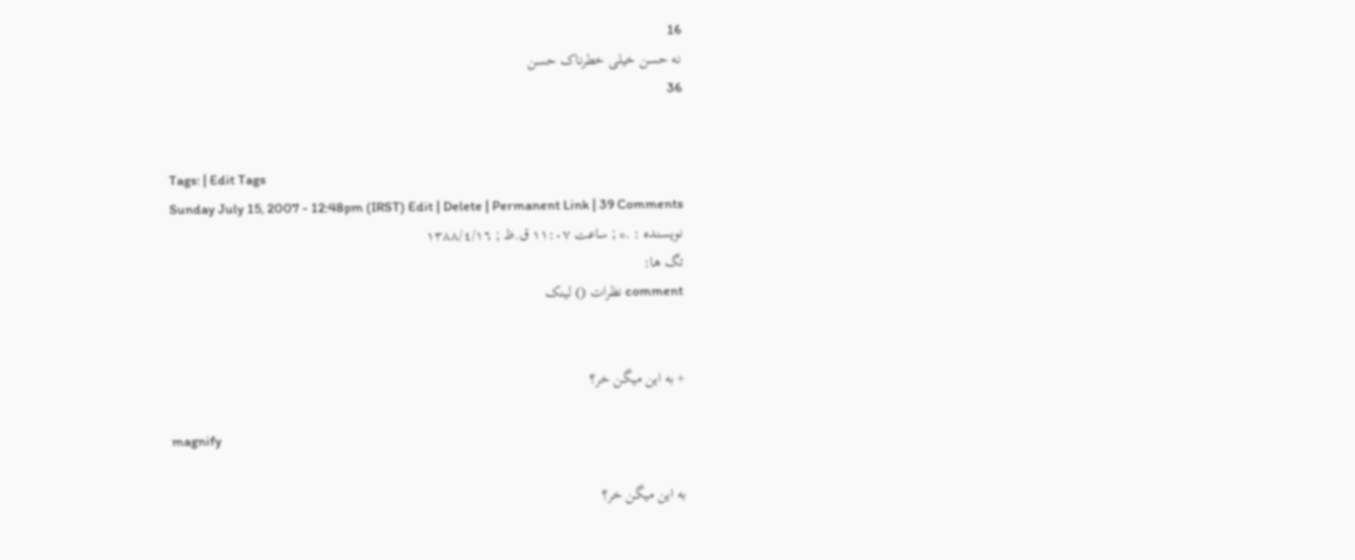16
نه حسن خیلی خطرناک حسن
36


Tags: | Edit Tags
Sunday July 15, 2007 - 12:48pm (IRST) Edit | Delete | Permanent Link | 39 Comments
نویسنده : .* ; ساعت ۱۱:٠٧ ق.ظ ; ۱۳۸۸/٤/۱٦
تگ ها:
comment نظرات () لینک


+ به این میگن خر؟

magnify

به این میگن خر؟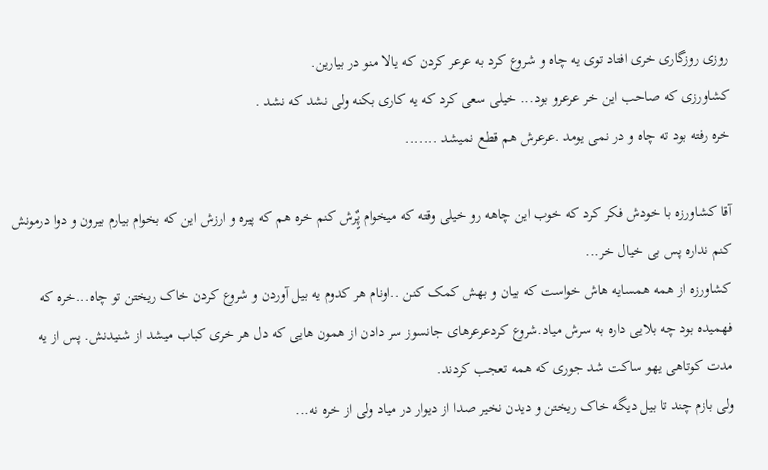روزی روزگاری خری افتاد توی یه چاه و شروع کرد به عرعر کردن که یالا منو در بیارین.
کشاورزی که صاحب این خر عرعرو بود... خیلی سعی کرد که یه کاری بکنه ولی نشد که نشد .
خره رفته بود ته چاه و در نمی یومد .عرعرش هم قطع نمیشد .......

آقا کشاورزه با خودش فکر کرد که خوب این چاهه رو خیلی وقته که میخوام پٌٍرش کنم خره هم که پیره و ارزش این که بخوام بیارم بیرون و دوا درمونش کنم نداره پس بی خیال خر...
کشاورزه از همه همسایه هاش خواست که بیان و بهش کمک کنن ..اونام هر کدوم یه بیل آوردن و شروع کردن خاک ریختن تو چاه...خره که فهمیده بود چه بلایی داره به سرش میاد.شروع کردعرعرهای جانسوز سر دادن از همون هایی که دل هر خری کباب میشد از شنیدنش. پس از یه مدت کوتاهی یهو ساکت شد جوری که همه تعجب کردند.
ولی بازم چند تا بیل دیگه خاک ریختن و دیدن نخیر صدا از دیوار در میاد ولی از خره نه...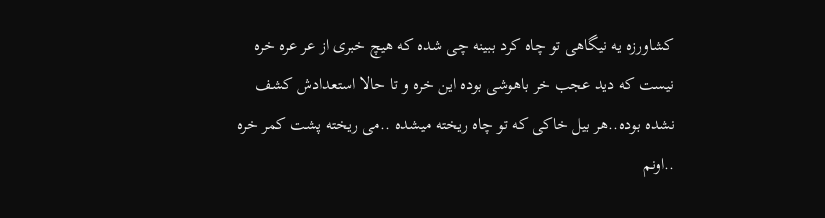کشاورزه یه نیگاهی تو چاه کرد ببینه چی شده که هیچ خبری از عر عره خره نیست که دید عجب خر باهوشی بوده این خره و تا حالا استعدادش کشف نشده بوده..هر بیل خاکی که تو چاه ریخته میشده ..می ریخته پشت کمر خره ..اونم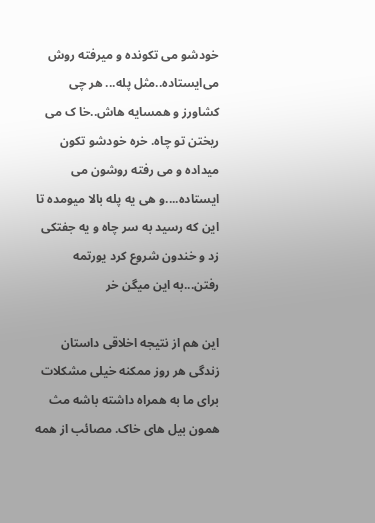خودشو می تکونده و میرفته روش می‌ایستاده..مثل پله... هر چی کشاورز و همسایه هاش..خا ک می ریختن تو چاه. خره خودشو تکون میداده و می رفته روشون می ایستاده....و هی یه پله بالا میومده تا این که رسید به سر چاه و یه جفتکی زد و خندون شروع کرد یورتمه رفتن...به این میگن خر

این هم از نتیجه اخلاقی داستان
زندگی هر روز ممکنه خیلی مشکلات برای ما به همراه داشته باشه مث همون بیل های خاک. مصائب از همه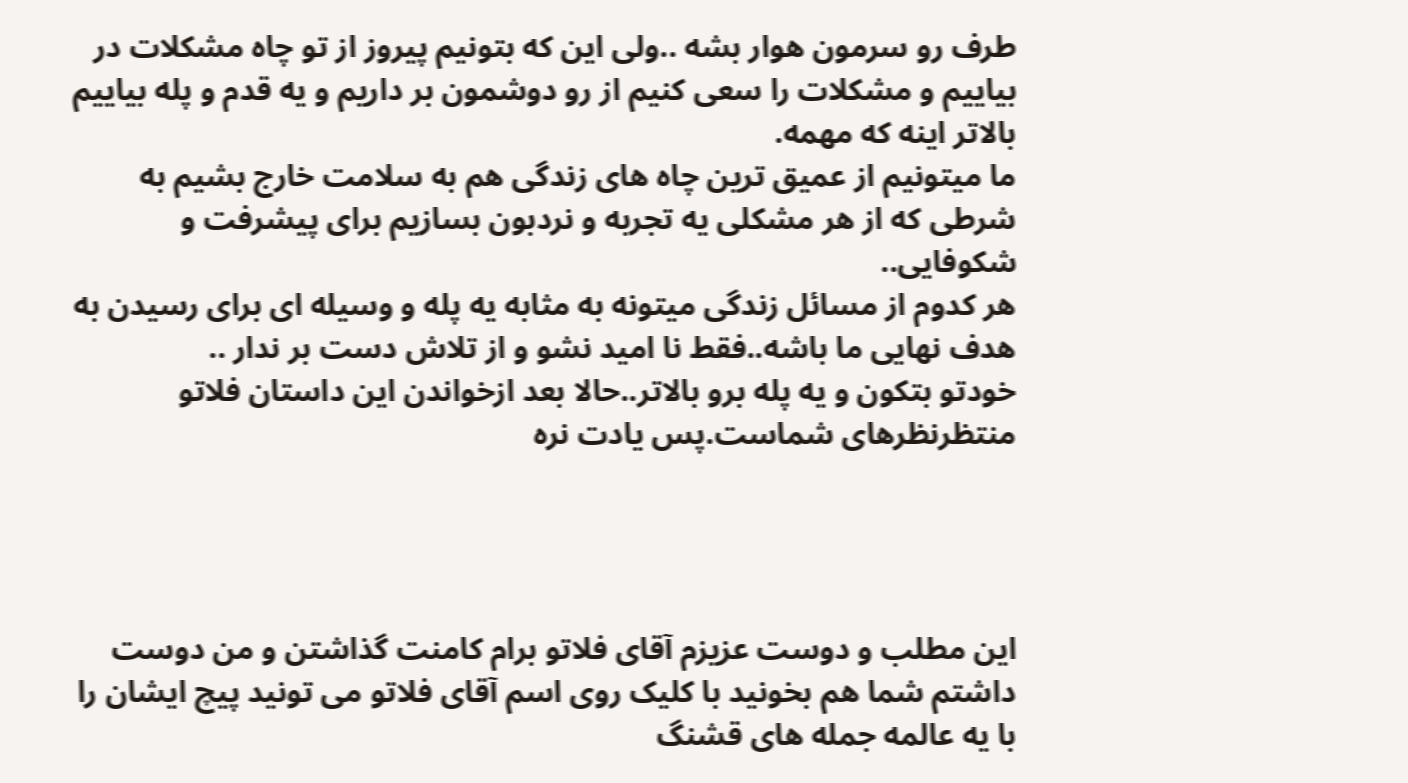طرف رو سرمون هوار بشه ..ولی این که بتونیم پیروز از تو چاه مشکلات در بیاییم و مشکلات را سعی کنیم از رو دوشمون بر داریم و یه قدم و پله بیاییم بالاتر اینه که مهمه.
ما میتونیم از عمیق ترین چاه های زندگی هم به سلامت خارج بشیم به شرطی که از هر مشکلی یه تجربه و نردبون بسازیم برای پیشرفت و شکوفایی..
هر کدوم از مسائل زندگی میتونه به مثابه یه پله و وسیله ای برای رسیدن به هدف نهایی ما باشه..فقط نا امید نشو و از تلاش دست بر ندار ..
خودتو بتکون و یه پله برو بالاتر..حالا بعد ازخواندن این داستان فلاتو منتظرنظرهای شماست.پس یادت نره




این مطلب و دوست عزیزم آقای فلاتو برام کامنت گذاشتن و من دوست داشتم شما هم بخونید با کلیک روی اسم آقای فلاتو می تونید پیچ ایشان را با یه عالمه جمله های قشنگ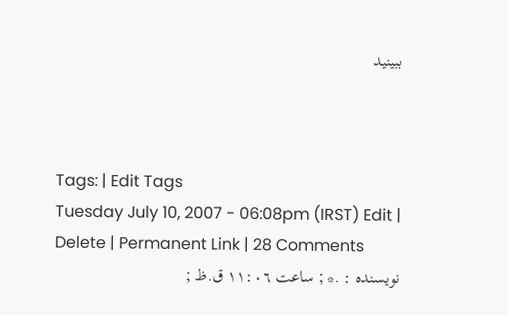ببینید



Tags: | Edit Tags
Tuesday July 10, 2007 - 06:08pm (IRST) Edit | Delete | Permanent Link | 28 Comments
نویسنده : .* ; ساعت ۱۱:٠٦ ق.ظ ;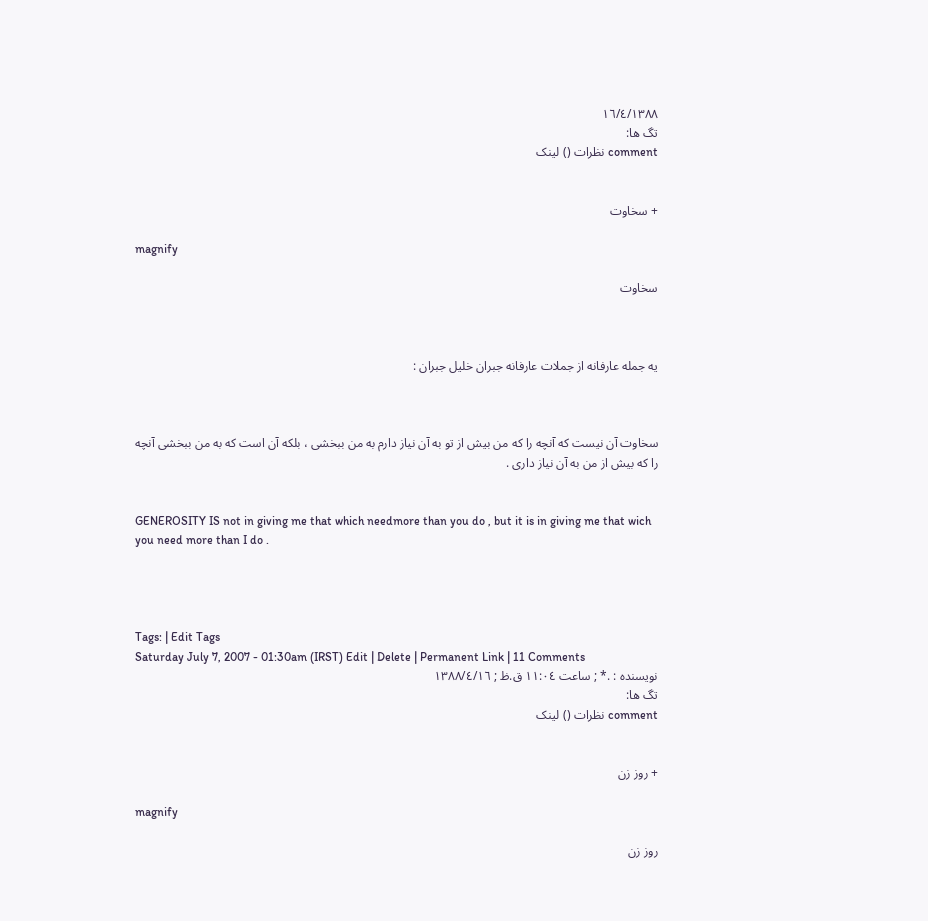۱۳۸۸/٤/۱٦
تگ ها:
comment نظرات () لینک


+ سخاوت

magnify

سخاوت



یه جمله عارفانه از جملات عارفانه جبران خلیل جبران :



سخاوت آن نیست که آنچه را که من بیش از تو به آن نیاز دارم به من ببخشی ، بلکه آن است که به من ببخشی آنچه را که بیش از من به آن نیاز داری .


GENEROSITY IS not in giving me that which needmore than you do , but it is in giving me that wich you need more than I do .




Tags: | Edit Tags
Saturday July 7, 2007 - 01:30am (IRST) Edit | Delete | Permanent Link | 11 Comments
نویسنده : .* ; ساعت ۱۱:٠٤ ق.ظ ; ۱۳۸۸/٤/۱٦
تگ ها:
comment نظرات () لینک


+ روز زن

magnify

روز زن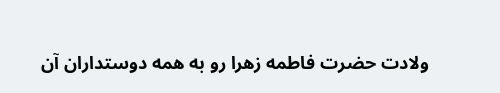ولادت حضرت فاطمه زهرا رو به همه دوستداران آن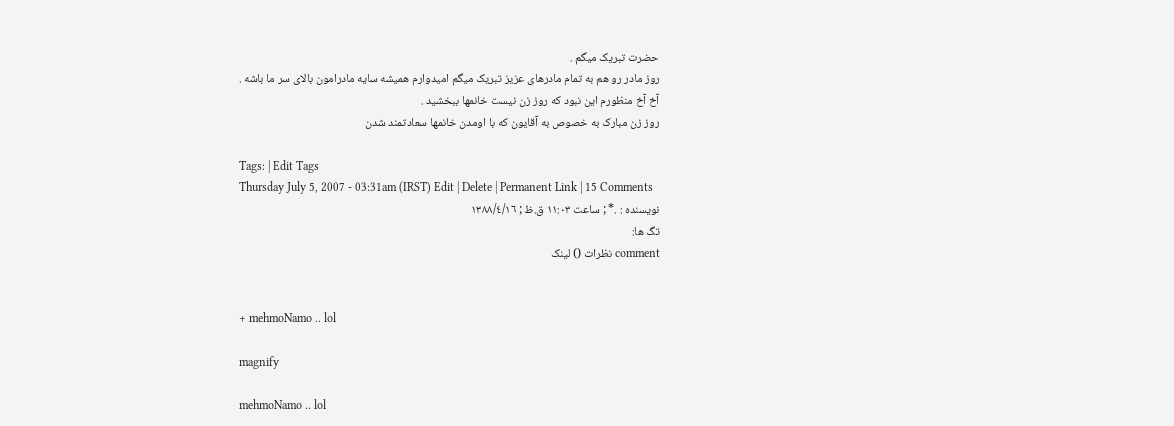حضرت تبریک میگم .
روز مادر رو هم به تمام مادرهای عزیز تبریک میگم امیدوارم همیشه سایه مادرامون بالای سر ما باشه .
آخ آخ منظورم این نبود که روز زن نیست خانمها ببخشید .
روز زن مبارک به خصوص به آقایون که با اومدن خانمها سعادتمند شدن

Tags: | Edit Tags
Thursday July 5, 2007 - 03:31am (IRST) Edit | Delete | Permanent Link | 15 Comments
نویسنده : .* ; ساعت ۱۱:٠۳ ق.ظ ; ۱۳۸۸/٤/۱٦
تگ ها:
comment نظرات () لینک


+ mehmoNamo .. lol

magnify

mehmoNamo .. lol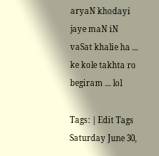aryaN khodayi jaye maN iN vaSat khalie ha ... ke kole takhta ro begiram ... lol

Tags: | Edit Tags
Saturday June 30,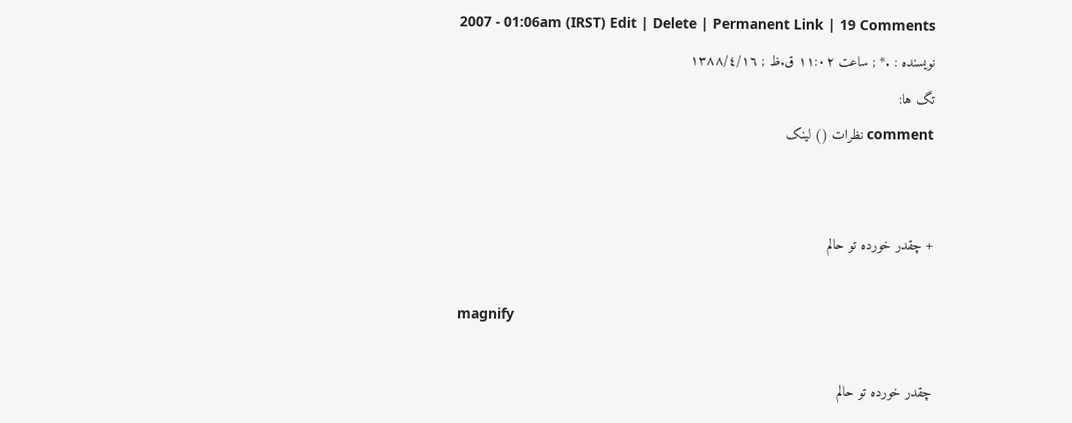2007 - 01:06am (IRST) Edit | Delete | Permanent Link | 19 Comments
نویسنده : .* ; ساعت ۱۱:٠٢ ق.ظ ; ۱۳۸۸/٤/۱٦
تگ ها:
comment نظرات () لینک


+ چقدر خورده تو حالم

magnify

چقدر خورده تو حالم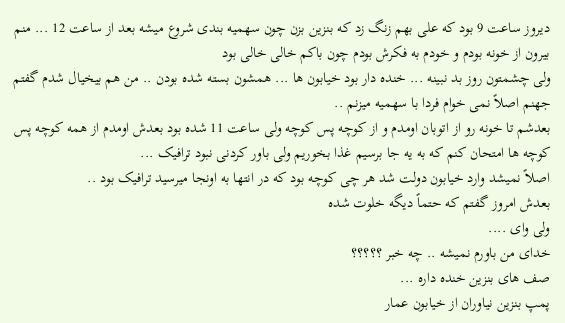دیروز ساعت 9 بود که علی بهم زنگ زد که بنزین بزن چون سهمیه بندی شروع میشه بعد از ساعت 12 ... منم بیرون از خونه بودم و خودم به فکرش بودم چون باکم خالی خالی بود
ولی چشمتون روز بد نبینه ... خنده دار بود خیابون ها ... همشون بسته شده بودن .. من هم بیخیال شدم گفتم جهنم اصلاً نمی خوام فردا با سهمیه میزنم ..
بعدشم تا خونه رو از اتوبان اومدم و از کوچه پس کوچه ولی ساعت 11 شده بود بعدش اومدم از همه کوچه پس کوچه ها امتحان کنم که به یه جا برسیم غذا بخوریم ولی باور کردنی نبود ترافیک ...
اصلاً نمیشد وارد خیابون دولت شد هر چی کوچه بود که در انتها به اونجا میرسید ترافیک بود ..
بعدش امروز گفتم که حتماً دیگه خلوت شده
ولی وای ....
خدای من باورم نمیشه .. چه خبر ؟؟؟؟؟
صف های بنزین خنده داره ...
پمپ بنزین نیاوران از خیابون عمار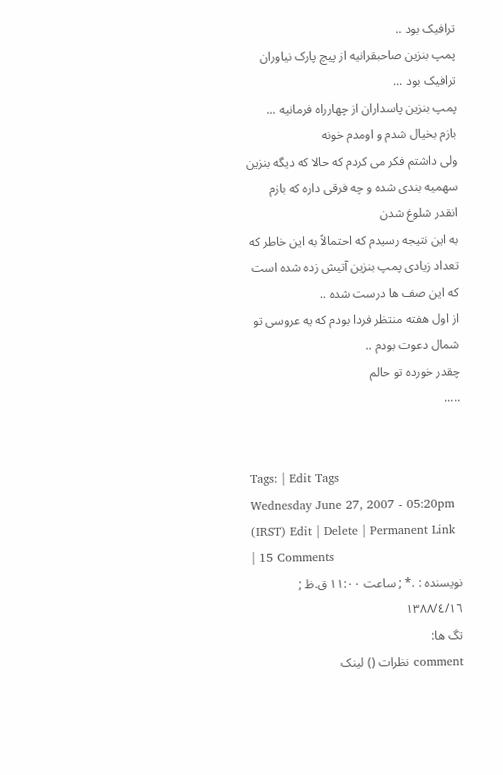ترافیک بود ..
پمپ بنزین صاحبقرانیه از پیچ پارک نیاوران ترافیک بود ...
پمپ بنزین پاسداران از چهارراه فرمانیه ...
بازم بخیال شدم و اومدم خونه
ولی داشتم فکر می کردم که حالا که دیگه بنزین سهمیه بندی شده و چه فرقی داره که بازم انقدر شلوغ شدن
به این نتیجه رسیدم که احتمالاً به این خاطر که تعداد زیادی پمپ بنزین آتیش زده شده است که این صف ها درست شده ..
از اول هفته منتظر فردا بودم که یه عروسی تو شمال دعوت بودم ..
چقدر خورده تو حالم
.....


Tags: | Edit Tags
Wednesday June 27, 2007 - 05:20pm (IRST) Edit | Delete | Permanent Link | 15 Comments
نویسنده : .* ; ساعت ۱۱:٠٠ ق.ظ ; ۱۳۸۸/٤/۱٦
تگ ها:
comment نظرات () لینک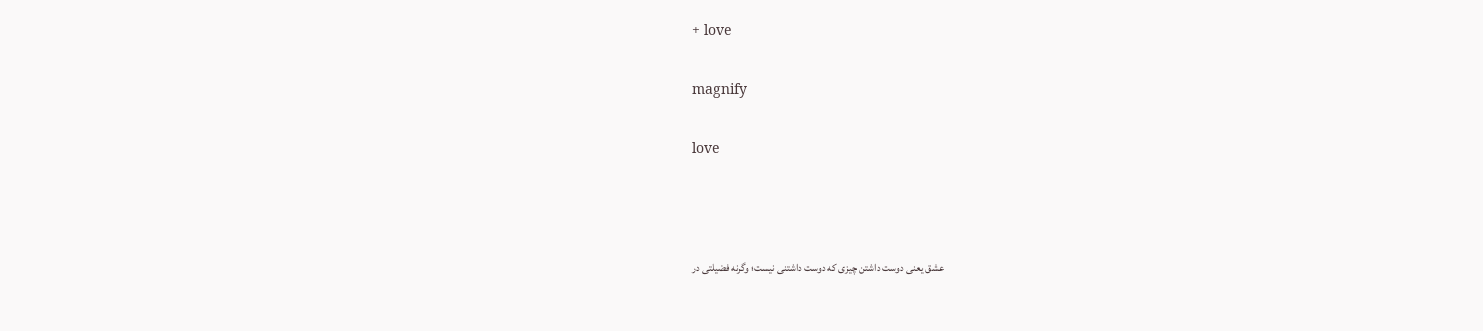+ love

magnify

love



عشق یعنی دوست داشتن چیزی که دوست داشتنی نیست؛ وگرنه فضیلتی در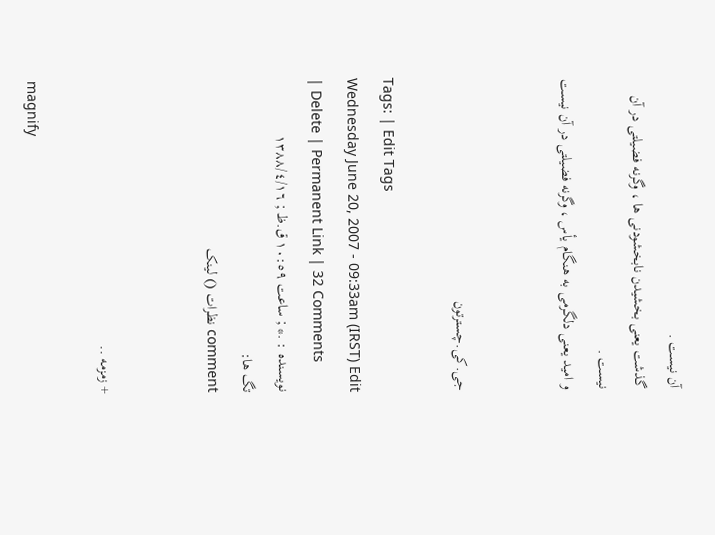آن نیست .
گذشت یعنی بخشیدن نابخشودنی ها ، وگرنه فضیلتی در آن نیست .
و امید یعنی دلگرمی به هنگام یأس ، وگرنه فضیلتی در آن نیست


جی.کی.چسترتون

Tags: | Edit Tags
Wednesday June 20, 2007 - 09:33am (IRST) Edit | Delete | Permanent Link | 32 Comments
نویسنده : .* ; ساعت ۱٠:٥٩ ق.ظ ; ۱۳۸۸/٤/۱٦
تگ ها:
comment نظرات () لینک


+ زمزمه ..

magnify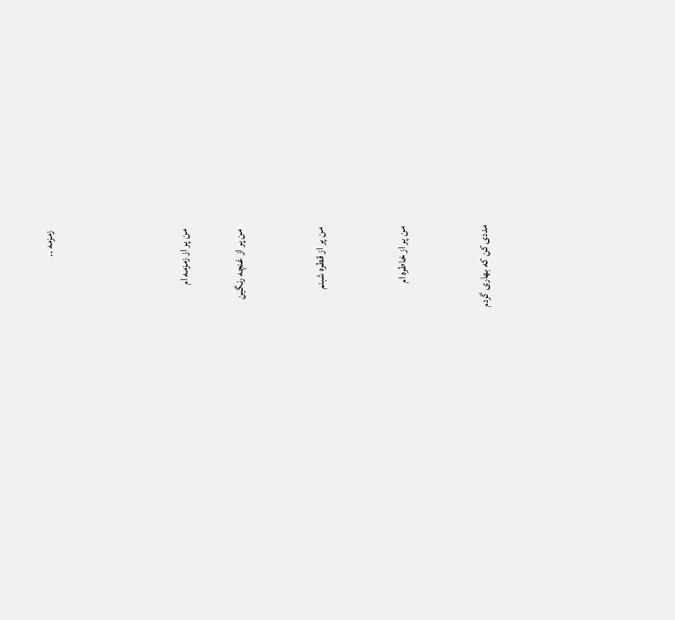زمزمه ..




من پر از زمزمه ام

من پر از غنچه رنگین


من پر از قطره شبنم


من پر از خاطره ام


مددی کن که بهاری گردم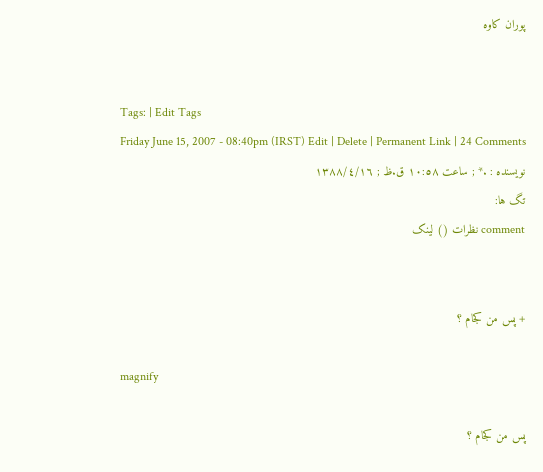پوران کاوه


Tags: | Edit Tags
Friday June 15, 2007 - 08:40pm (IRST) Edit | Delete | Permanent Link | 24 Comments
نویسنده : .* ; ساعت ۱٠:٥۸ ق.ظ ; ۱۳۸۸/٤/۱٦
تگ ها:
comment نظرات () لینک


+ پس من کجام ؟

magnify

پس من کجام ؟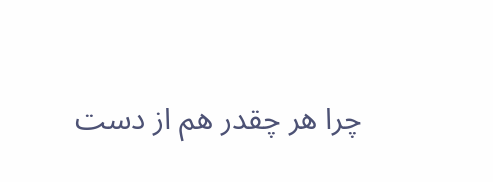چرا هر چقدر هم از دست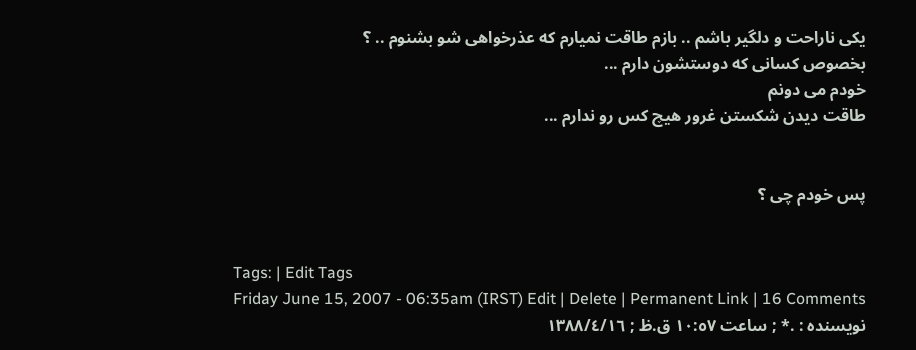یکی ناراحت و دلگیر باشم .. بازم طاقت نمیارم که عذرخواهی شو بشنوم .. ؟
بخصوص کسانی که دوستشون دارم ...
خودم می دونم
طاقت دیدن شکستن غرور هیچ کس رو ندارم ...


پس خودم چی ؟


Tags: | Edit Tags
Friday June 15, 2007 - 06:35am (IRST) Edit | Delete | Permanent Link | 16 Comments
نویسنده : .* ; ساعت ۱٠:٥٧ ق.ظ ; ۱۳۸۸/٤/۱٦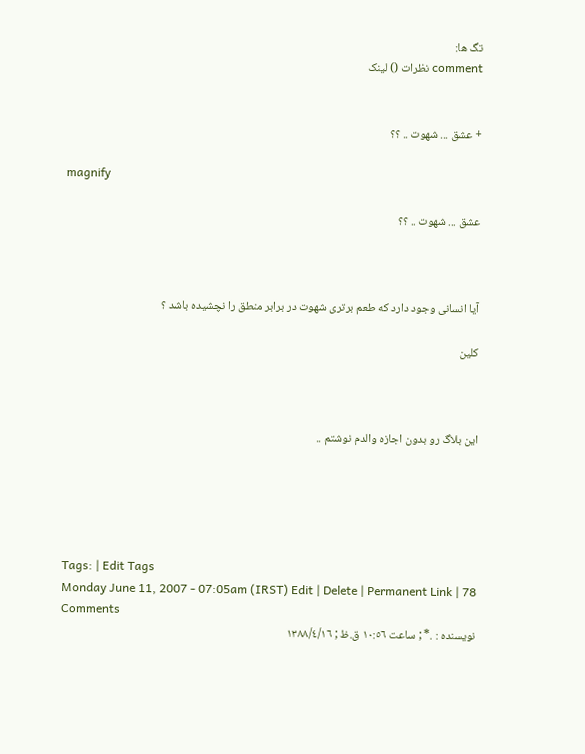تگ ها:
comment نظرات () لینک


+ عشق ... شهوت .. ؟؟

magnify

عشق ... شهوت .. ؟؟



آیا انسانی وجود دارد که طعم برتری شهوت در برابر منطق را نچشیده باشد ؟

کلین



این بلاگ رو بدون اجازه والدم نوشتم ..





Tags: | Edit Tags
Monday June 11, 2007 - 07:05am (IRST) Edit | Delete | Permanent Link | 78 Comments
نویسنده : .* ; ساعت ۱٠:٥٦ ق.ظ ; ۱۳۸۸/٤/۱٦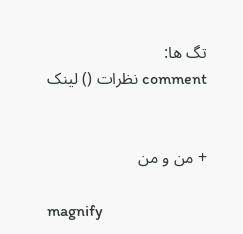تگ ها:
comment نظرات () لینک


+ من و من

magnify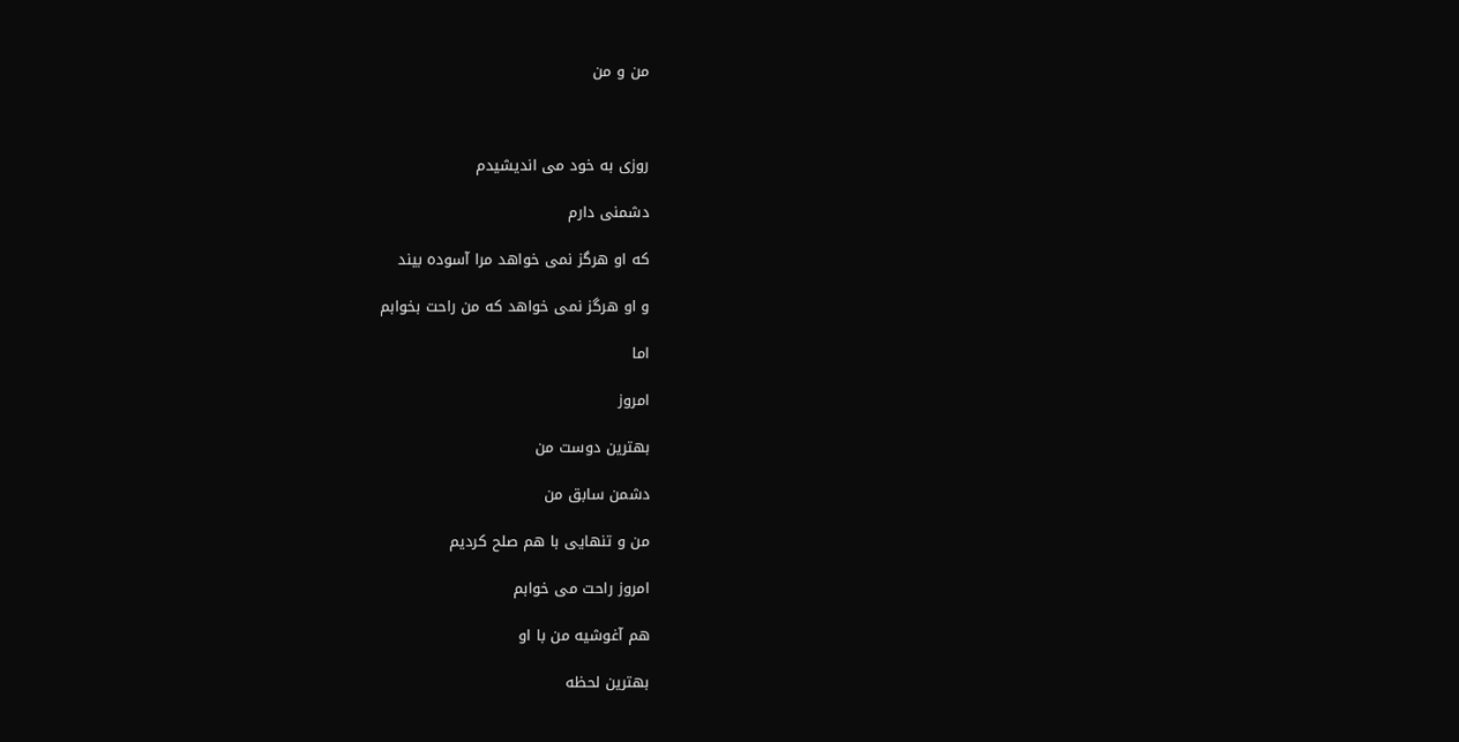من و من



روزی به خود می اندیشیدم

دشمنی دارم

که او هرگز نمی خواهد مرا آسوده بیند

و او هرگز نمی خواهد که من راحت بخوابم

اما

امروز

بهترین دوست من

دشمن سابق من

من و تنهایی با هم صلح کردیم

امروز راحت می خوابم

هم آغوشیه من با او

بهترین لحظه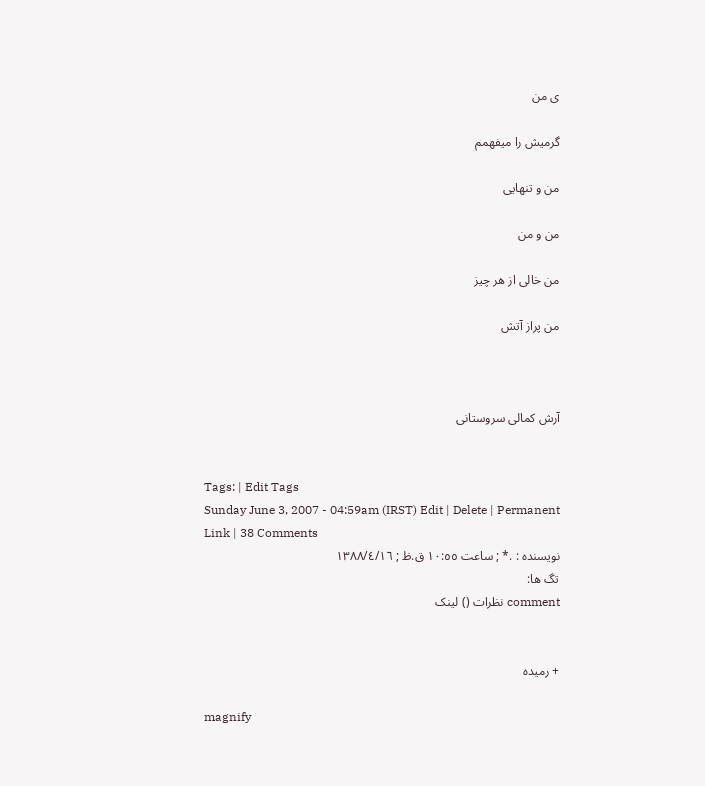ی من

گرمیش را میفهمم

من و تنهایی

من و من

من خالی از هر چیز

من پراز آتش



آرش کمالی سروستانی


Tags: | Edit Tags
Sunday June 3, 2007 - 04:59am (IRST) Edit | Delete | Permanent Link | 38 Comments
نویسنده : .* ; ساعت ۱٠:٥٥ ق.ظ ; ۱۳۸۸/٤/۱٦
تگ ها:
comment نظرات () لینک


+ رمیده

magnify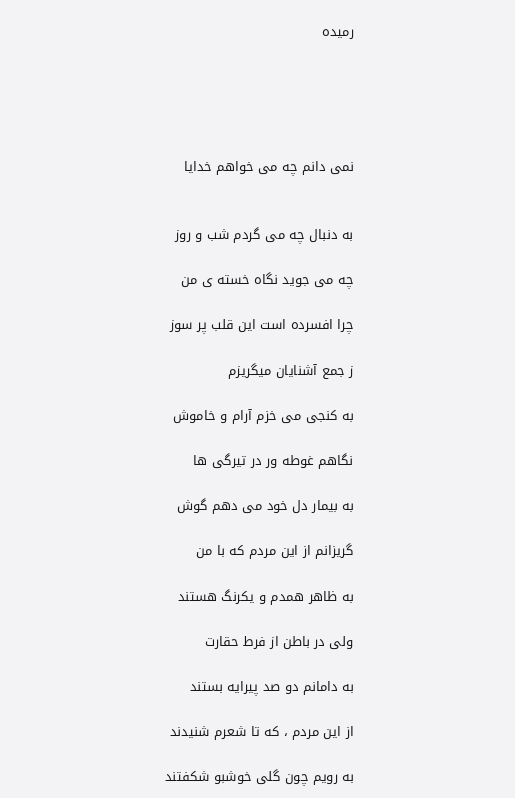رمیده





نمی دانم چه می خواهم خدایا


به دنبال چه می گردم شب و روز

چه می جوید نگاه خسته ی من

چرا افسرده است این قلب پر سوز

ز جمع آشنایان میگریزم

به کنجی می خزم آرام و خاموش

نگاهم غوطه ور در تیرگی ها

به بیمار دل خود می دهم گوش

گریزانم از این مردم که با من

به ظاهر همدم و یکرنگ هستند

ولی در باطن از فرط حقارت

به دامانم دو صد پیرایه بستند

از این مردم ، که تا شعرم شنیدند

به رویم چون گلی خوشبو شکفتند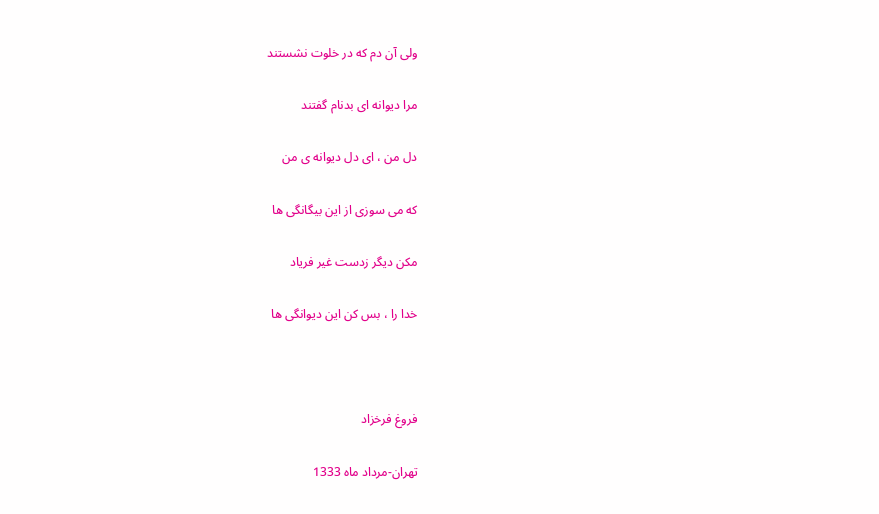ولی آن دم که در خلوت نشستند

مرا دیوانه ای بدنام گفتند

دل من ، ای دل دیوانه ی من

که می سوزی از این بیگانگی ها

مکن دیگر زدست غیر فریاد

خدا را ، بس کن این دیوانگی ها



فروغ فرخزاد

تهران-مرداد ماه 1333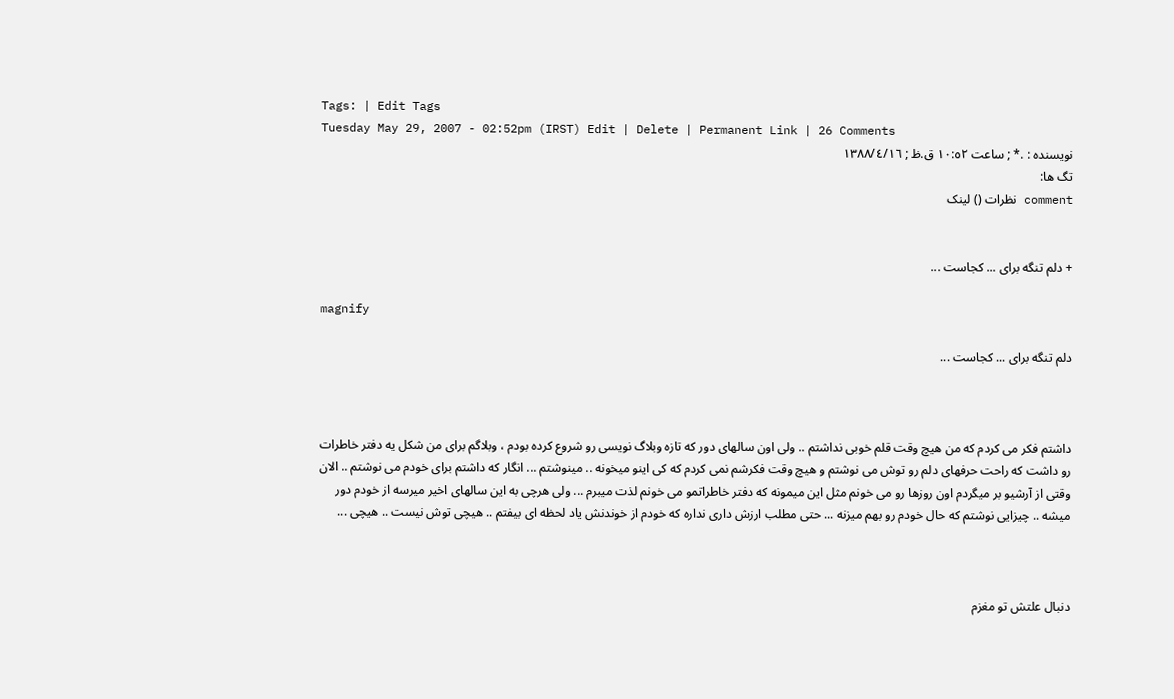Tags: | Edit Tags
Tuesday May 29, 2007 - 02:52pm (IRST) Edit | Delete | Permanent Link | 26 Comments
نویسنده : .* ; ساعت ۱٠:٥٢ ق.ظ ; ۱۳۸۸/٤/۱٦
تگ ها:
comment نظرات () لینک


+ دلم تنگه برای ... کجاست ...

magnify

دلم تنگه برای ... کجاست ...



داشتم فکر می کردم که من هیچ وقت قلم خوبی نداشتم .. ولی اون سالهای دور که تازه وبلاگ نویسی رو شروع کرده بودم ، وبلاگم برای من شکل یه دفتر خاطرات رو داشت که راحت حرفهای دلم رو توش می نوشتم و هیچ وقت فکرشم نمی کردم که کی اینو میخونه .. مینوشتم ... انگار که داشتم برای خودم می نوشتم .. الان وقتی از آرشیو بر میگردم اون روزها رو می خونم مثل این میمونه که دفتر خاطراتمو می خونم لذت میبرم ... ولی هرچی به این سالهای اخیر میرسه از خودم دور میشه .. چیزایی نوشتم که حال خودم رو بهم میزنه ... حتی مطلب ارزش داری نداره که خودم از خوندنش یاد لحظه ای بیفتم .. هیچی توش نیست .. هیچی ...



دنبال علتش تو مغزم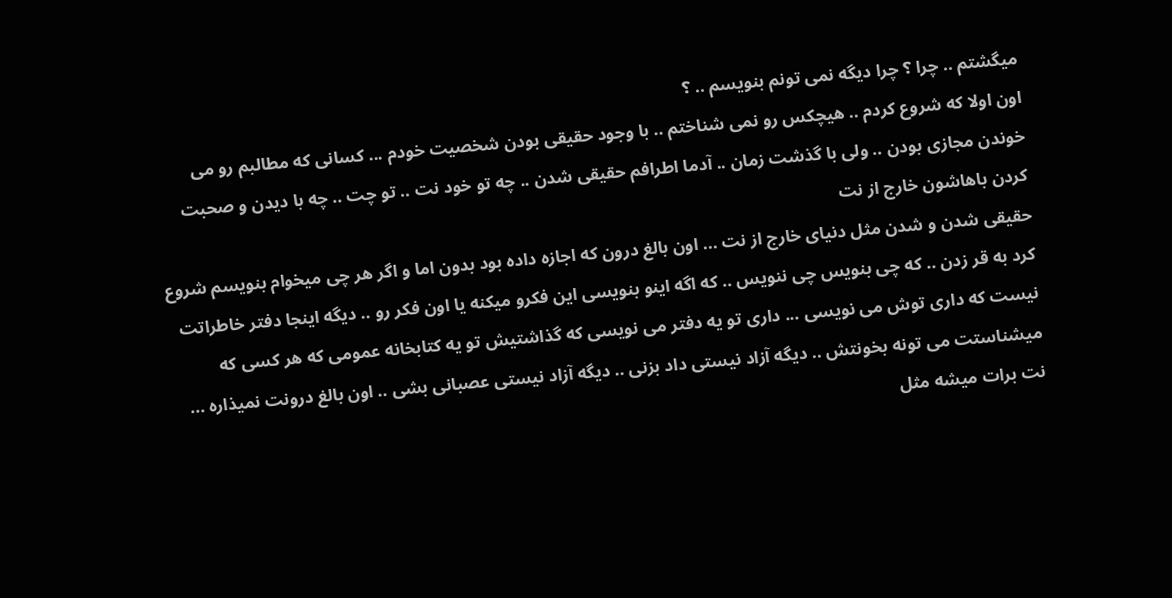میگشتم .. چرا ؟ چرا دیگه نمی تونم بنویسم .. ؟
اون اولا که شروع کردم .. هیچکس رو نمی شناختم .. با وجود حقیقی بودن شخصیت خودم ... کسانی که مطالبم رو می خوندن مجازی بودن .. ولی با گذشت زمان .. آدما اطرافم حقیقی شدن .. چه تو خود نت .. تو چت .. چه با دیدن و صحبت کردن باهاشون خارج از نت
حقیقی شدن و شدن مثل دنیای خارج از نت ... اون بالغ درون که اجازه داده بود بدون اما و اگر هر چی میخوام بنویسم شروع کرد به قر زدن .. که چی بنویس چی ننویس .. که اگه اینو بنویسی این فکرو میکنه یا اون فکر رو .. دیگه اینجا دفتر خاطراتت نیست که داری توش می نویسی ... داری تو یه دفتر می نویسی که گذاشتیش تو یه کتابخانه عمومی که هر کسی که میشناستت می تونه بخونتش .. دیگه آزاد نیستی داد بزنی .. دیگه آزاد نیستی عصبانی بشی .. اون بالغ درونت نمیذاره ... نت برات میشه مثل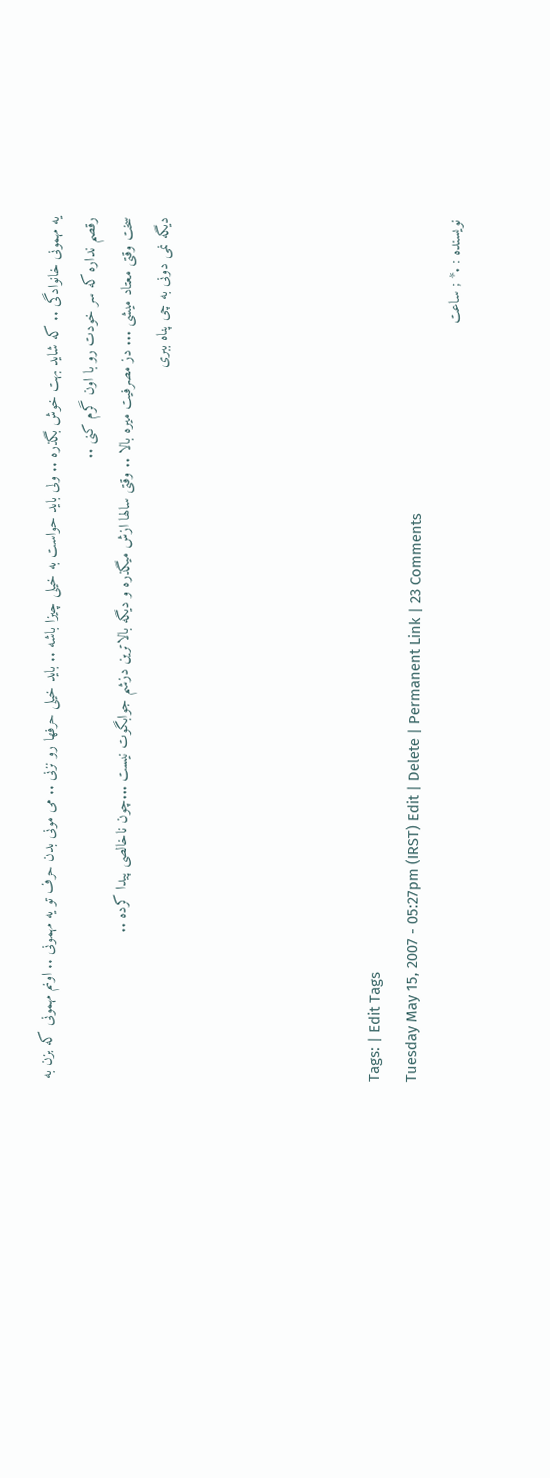یه مهمونی خانوادگی .. که شاید بهت خوش بگذره .. ولی باید حواست به خیلی چیزا باشه .. باید خیلی حرفها رو نزنی .. می مونی بدن حرف تو یه مهمونی .. اونم مهمونی که بزن به رقصم نداره که سر خودت رو با اون گرم کنی ..
سخت وقتی معتاد میشی ... دز مصرفیت میره بالا .. وقتی سالها ازش میگذره و دیگه بالاترین دزشم جوابگوت نیست ...چون ناخالصی پیدا کرده ..
دیگه نمی دونی به چی پناه ببری





Tags: | Edit Tags
Tuesday May 15, 2007 - 05:27pm (IRST) Edit | Delete | Permanent Link | 23 Comments
نویسنده : .* ; ساعت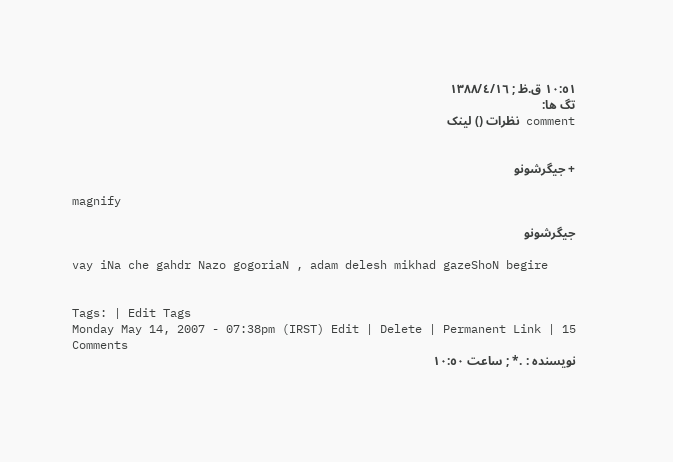۱٠:٥۱ ق.ظ ; ۱۳۸۸/٤/۱٦
تگ ها:
comment نظرات () لینک


+ جیگرشونو

magnify

جیگرشونو

vay iNa che gahdr Nazo gogoriaN , adam delesh mikhad gazeShoN begire


Tags: | Edit Tags
Monday May 14, 2007 - 07:38pm (IRST) Edit | Delete | Permanent Link | 15 Comments
نویسنده : .* ; ساعت ۱٠:٥٠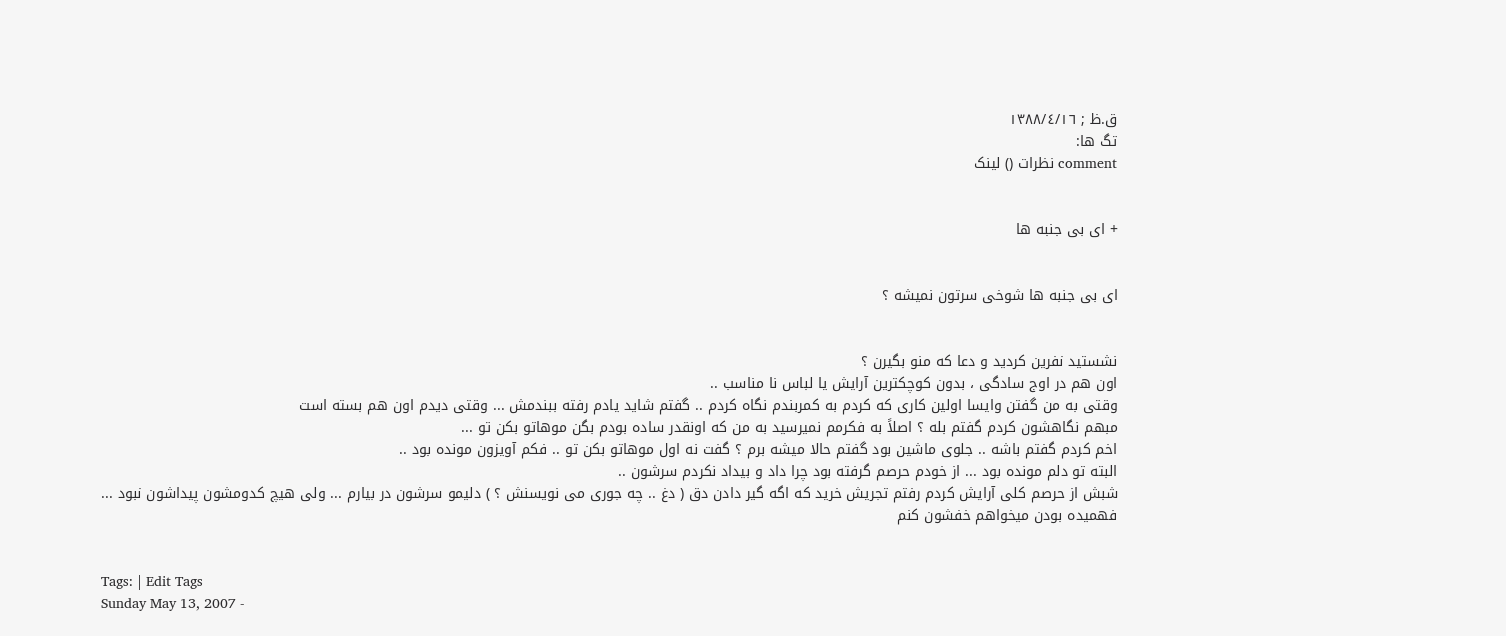ق.ظ ; ۱۳۸۸/٤/۱٦
تگ ها:
comment نظرات () لینک


+ ای بی جنبه ها


ای بی جنبه ها شوخی سرتون نمیشه ؟


نشستید نفرین کردید و دعا که منو بگیرن ؟
اون هم در اوج سادگی ، بدون کوچکترین آرایش یا لباس نا مناسب ..
وقتی به من گفتن وایسا اولین کاری که کردم به کمربندم نگاه کردم .. گفتم شاید یادم رفته ببندمش ... وقتی دیدم اون هم بسته است
مبهم نگاهشون کردم گفتم بله ؟ اصلاً به فکرمم نمیرسید به من که اونقدر ساده بودم بگن موهاتو بکن تو ...
اخم کردم گفتم باشه .. جلوی ماشین بود گفتم حالا میشه برم ؟ گفت نه اول موهاتو بکن تو .. فکم آویزون مونده بود ..
البته تو دلم مونده بود ... از خودم حرصم گرفته بود چرا داد و بیداد نکردم سرشون ..
شبش از حرصم کلی آرایش کردم رفتم تجریش خرید که اگه گیر دادن دق ( دغ .. چه جوری می نویسنش ؟ ) دلیمو سرشون در بیارم ... ولی هیچ کدومشون پیداشون نبود ... فهمیده بودن میخواهم خفشون کنم


Tags: | Edit Tags
Sunday May 13, 2007 -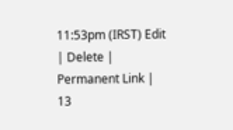11:53pm (IRST) Edit | Delete | Permanent Link | 13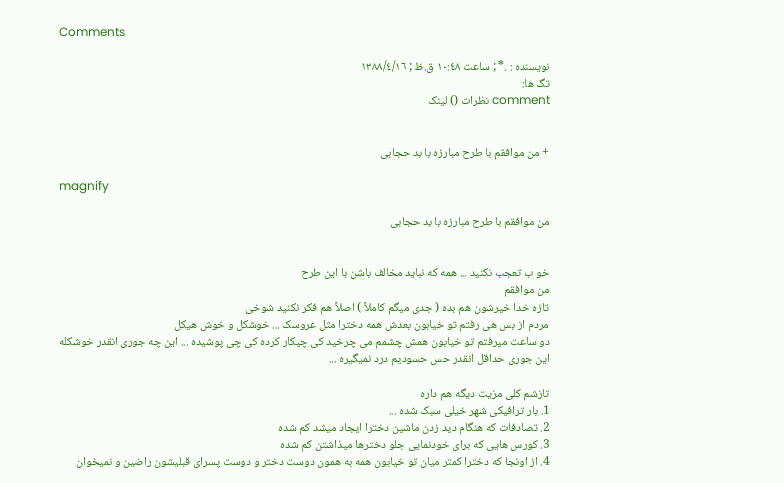Comments

نویسنده : .* ; ساعت ۱٠:٤۸ ق.ظ ; ۱۳۸۸/٤/۱٦
تگ ها:
comment نظرات () لینک


+ من موافقم با طرح مبارزه با بد حجابی

magnify

من موافقم با طرح مبارزه با بد حجابی


خو ب تعجب نکنید ... همه که نباید مخالف باشن با این طرح
من موافقم
تازه خدا خیرشون هم بده ( جدی میگم کاملاً ) اصلاً هم فکر نکنید شوخی
مردم از بس هی رفتم تو خیابون بعدش همه دخترا مثل عروسک ... خوشکل و خوش هیکل
دو ساعت میرفتم تو خیابون همش چشمم می چرخید کی چیکار کرده کی چی پوشیده ... این چه جوری انقدر خوشکله
این جوری حداقل انقدر حس حسودیم درد نمیگیره ...

تازشم کلی مزیت دیگه هم داره
1. بار ترافیکی شهر خیلی سبک شده ...
2. تصادفات که هنگام دید زدن ماشین دخترا ایجاد میشد کم شده
3. کورس هایی که برای خودنمایی جلو دخترها میذاشتن کم شده
4. از اونجا که دخترا کمتر میان تو خیابون همه به همون دوست دختر و دوست پسرای قبلیشون راضین و نمیخوان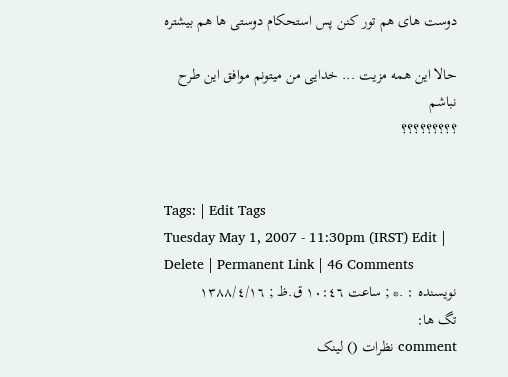دوست های هم تور کنن پس استحکام دوستی ها هم بیشتره

حالا این همه مزیت ... خدایی من میتونم موافق این طرح نباشم
؟؟؟؟؟؟؟؟؟


Tags: | Edit Tags
Tuesday May 1, 2007 - 11:30pm (IRST) Edit | Delete | Permanent Link | 46 Comments
نویسنده : .* ; ساعت ۱٠:٤٦ ق.ظ ; ۱۳۸۸/٤/۱٦
تگ ها:
comment نظرات () لینک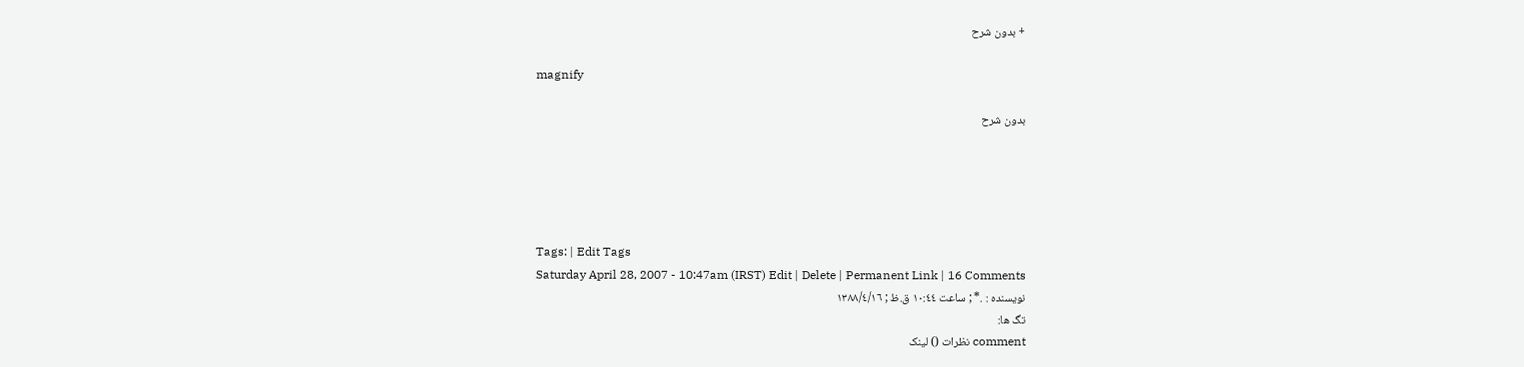+ بدون شرح

magnify

بدون شرح





Tags: | Edit Tags
Saturday April 28, 2007 - 10:47am (IRST) Edit | Delete | Permanent Link | 16 Comments
نویسنده : .* ; ساعت ۱٠:٤٤ ق.ظ ; ۱۳۸۸/٤/۱٦
تگ ها:
comment نظرات () لینک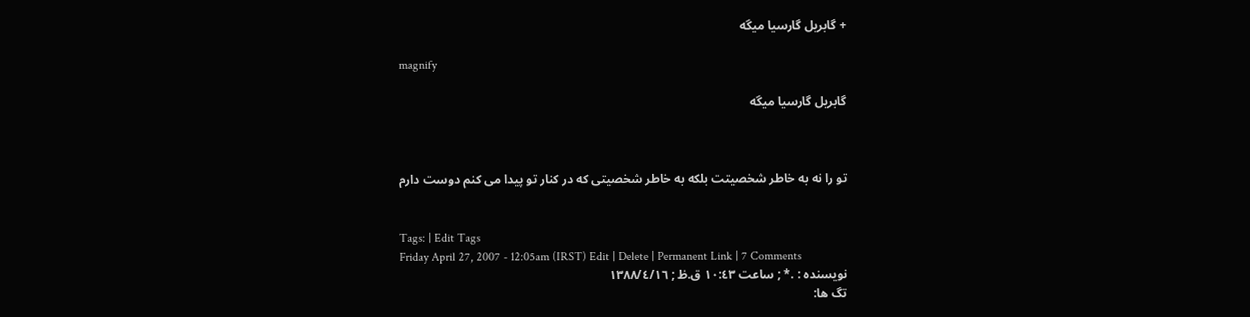+ گابریل گارسیا میگه

magnify

گابریل گارسیا میگه



تو را نه به خاطر شخصیتت بلکه به خاطر شخصیتی که در کنار تو پیدا می کنم دوست دارم


Tags: | Edit Tags
Friday April 27, 2007 - 12:05am (IRST) Edit | Delete | Permanent Link | 7 Comments
نویسنده : .* ; ساعت ۱٠:٤۳ ق.ظ ; ۱۳۸۸/٤/۱٦
تگ ها: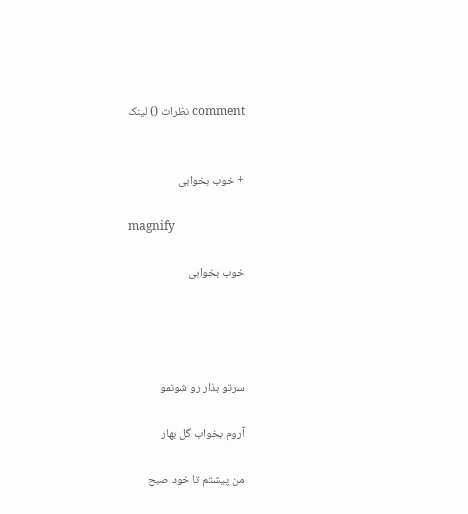comment نظرات () لینک


+ خوب بخوابی

magnify

خوب بخوابی




سرتو بذار رو شونمو

آروم بخواب گل بهار

من پیشتم تا خود صبح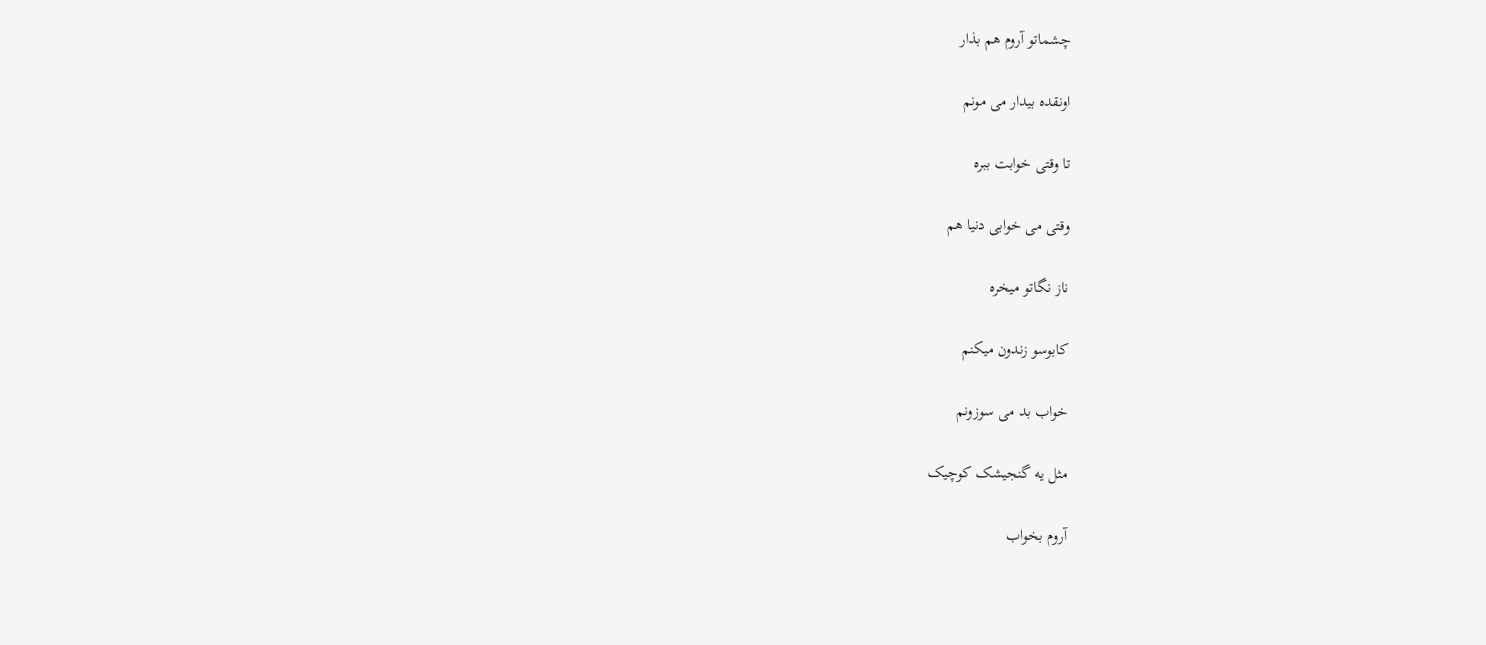چشماتو آروم هم بذار

اونقده بیدار می مونم

تا وقتی خوابت ببره

وقتی می خوابی دنیا هم

ناز نگاتو میخره

کابوسو زندون میکنم

خواب بد می سوزونم

مثل یه گنجیشک کوچیک

آروم بخواب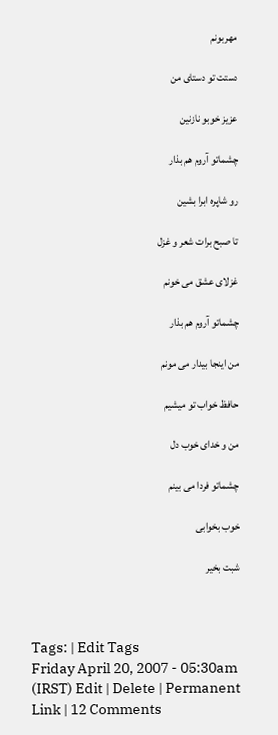مهربونم

دستت تو دستای من

عزیز خوبو نازنین

چشماتو آروم هم بذار

رو شاپره ابرا بشین

تا صبح برات شعر و غزل

غزلای عشق می خونم

چشماتو آروم هم بذار

من اینجا بیدار می مونم

حافظ خواب تو میشیم

من و خدای خوب دل

چشماتو فردا می بینم

خوب بخوابی

شبت بخیر



Tags: | Edit Tags
Friday April 20, 2007 - 05:30am (IRST) Edit | Delete | Permanent Link | 12 Comments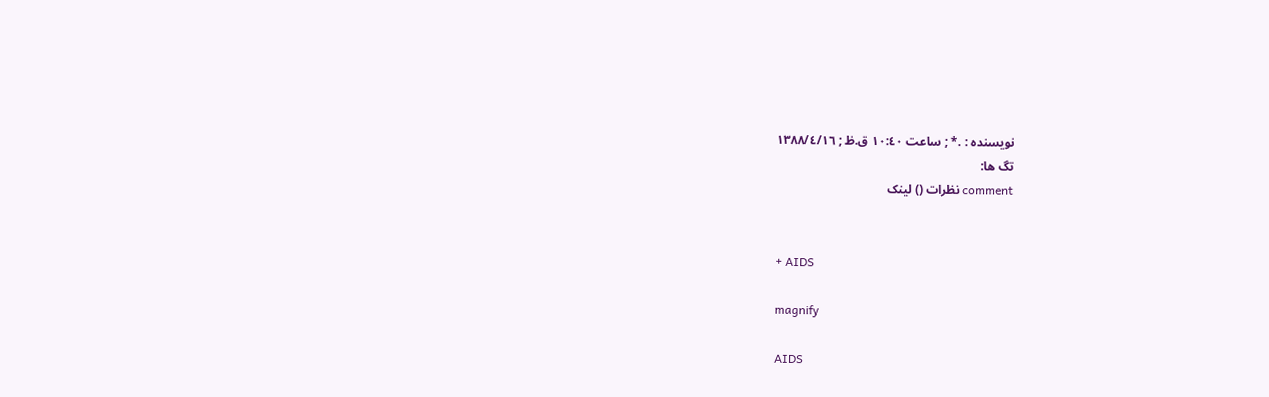نویسنده : .* ; ساعت ۱٠:٤٠ ق.ظ ; ۱۳۸۸/٤/۱٦
تگ ها:
comment نظرات () لینک


+ AIDS

magnify

AIDS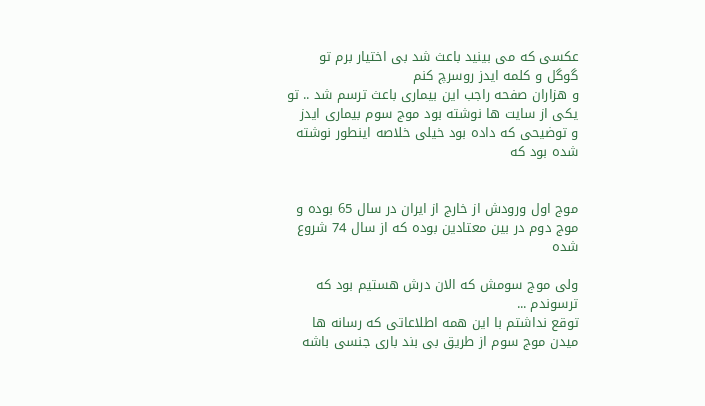عکسی که می بینید باعث شد بی اختیار برم تو گوگل و کلمه ایدز روسرچ کنم
و هزاران صفحه راجب این بیماری باعث ترسم شد .. تو یکی از سایت ها نوشته بود موج سوم بیماری ایدز
و توضیحی که داده بود خیلی خلاصه اینطور نوشته شده بود که


موج اول ورودش از خارج از ایران در سال 65 بوده و موج دوم در بین معتادین بوده که از سال 74 شروع شده

ولی موج سومش که الان درش هستیم بود که ترسوندم ...
توقع نداشتم با این همه اطلاعاتی که رسانه ها میدن موج سوم از طریق بی بند باری جنسی باشه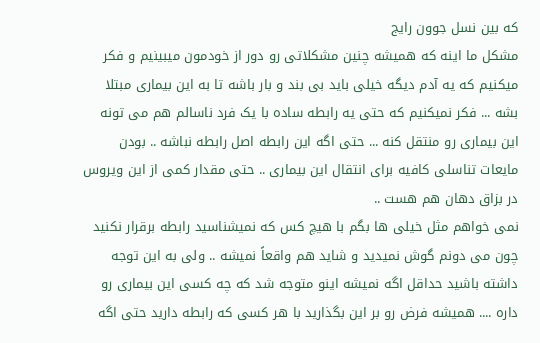که بین نسل جوون رایج
مشکل ما اینه که همیشه چنین مشکلاتی رو دور از خودمون میبینیم و فکر میکنیم که یه آدم دیگه خیلی باید بی بند و بار باشه تا به این بیماری مبتلا بشه ... فکر نمیکنیم که حتی یه رابطه ساده با یک فرد ناسالم هم می تونه این بیماری رو منتقل کنه ... حتی اگه این رابطه اصل رابطه نباشه .. بودن مایعات تناسلی کافیه برای انتقال این بیماری .. حتی مقدار کمی از این ویروس در بزاق دهان هم هست ..
نمی خواهم مثل خیلی ها بگم با هیچ کس که نمیشناسید رابطه برقرار نکنید چون می دونم گوش نمیدید و شاید هم واقعاً نمیشه .. ولی به این توجه داشته باشید حداقل اگه نمیشه اینو متوجه شد که چه کسی این بیماری رو داره .... همیشه فرض رو بر این بگذارید با هر کسی که رابطه دارید حتی اگه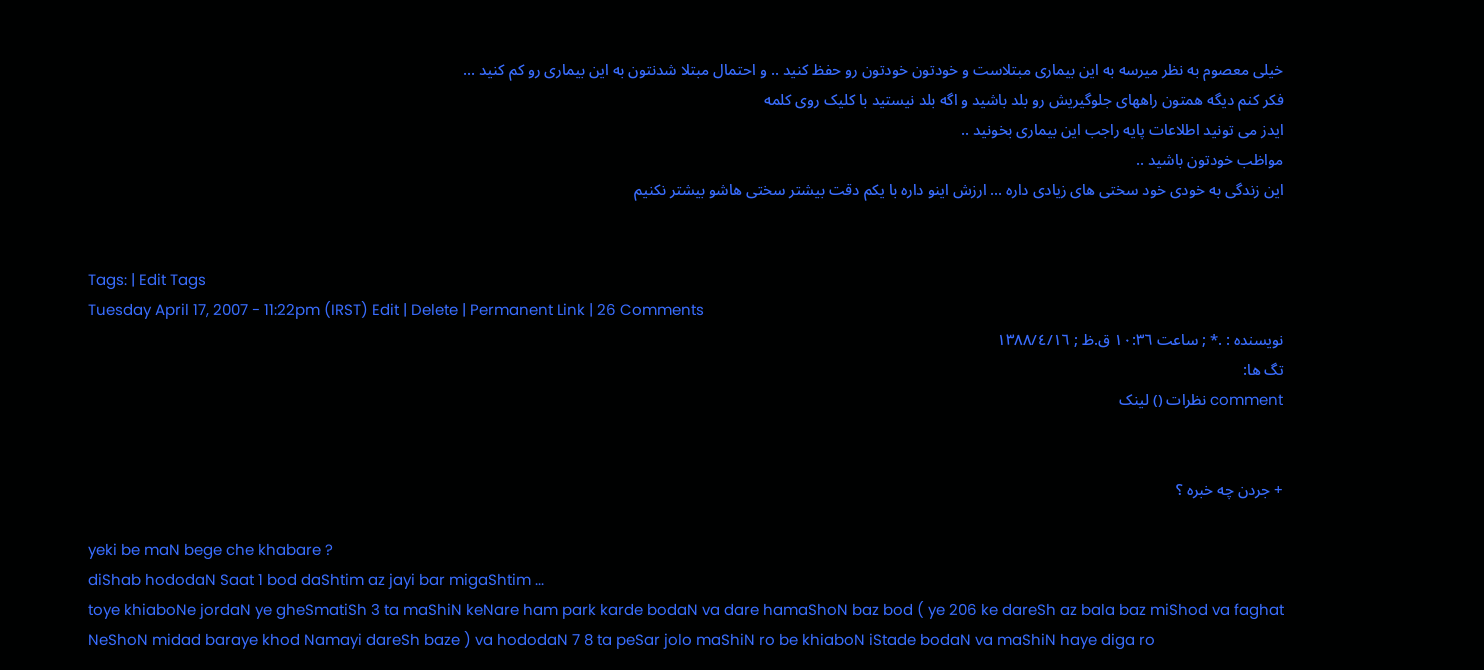خیلی معصوم به نظر میرسه به این بیماری مبتلاست و خودتون خودتون رو حفظ کنید .. و احتمال مبتلا شدنتون به این بیماری رو کم کنید ...
فکر کنم دیگه همتون راههای جلوگیریش رو بلد باشید و اگه بلد نیستید با کلیک روی کلمه
ایدز می تونید اطلاعات پایه راجب این بیماری بخونید ..
مواظب خودتون باشید ..
این زندگی به خودی خود سختی های زیادی داره ... ارزش اینو داره با یکم دقت بیشتر سختی هاشو بیشتر نکنیم


Tags: | Edit Tags
Tuesday April 17, 2007 - 11:22pm (IRST) Edit | Delete | Permanent Link | 26 Comments
نویسنده : .* ; ساعت ۱٠:۳٦ ق.ظ ; ۱۳۸۸/٤/۱٦
تگ ها:
comment نظرات () لینک


+ جردن چه خبره ؟

yeki be maN bege che khabare ?
diShab hododaN Saat 1 bod daShtim az jayi bar migaShtim ...
toye khiaboNe jordaN ye gheSmatiSh 3 ta maShiN keNare ham park karde bodaN va dare hamaShoN baz bod ( ye 206 ke dareSh az bala baz miShod va faghat NeShoN midad baraye khod Namayi dareSh baze ) va hododaN 7 8 ta peSar jolo maShiN ro be khiaboN iStade bodaN va maShiN haye diga ro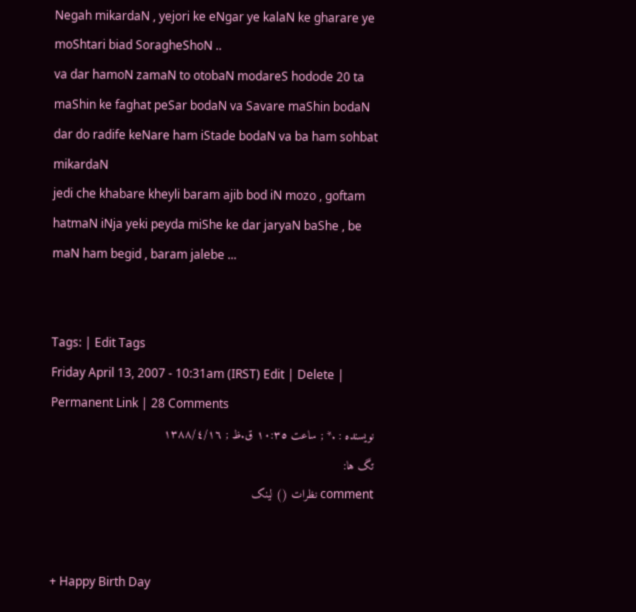Negah mikardaN , yejori ke eNgar ye kalaN ke gharare ye moShtari biad SoragheShoN ..
va dar hamoN zamaN to otobaN modareS hodode 20 ta maShin ke faghat peSar bodaN va Savare maShin bodaN dar do radife keNare ham iStade bodaN va ba ham sohbat mikardaN
jedi che khabare kheyli baram ajib bod iN mozo , goftam hatmaN iNja yeki peyda miShe ke dar jaryaN baShe , be maN ham begid , baram jalebe ...


Tags: | Edit Tags
Friday April 13, 2007 - 10:31am (IRST) Edit | Delete | Permanent Link | 28 Comments
نویسنده : .* ; ساعت ۱٠:۳٥ ق.ظ ; ۱۳۸۸/٤/۱٦
تگ ها:
comment نظرات () لینک


+ Happy Birth Day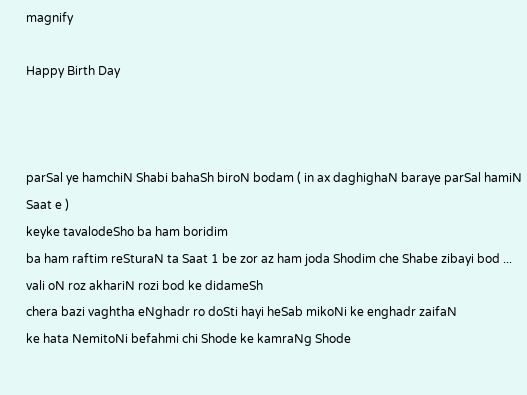magnify

Happy Birth Day



parSal ye hamchiN Shabi bahaSh biroN bodam ( in ax daghighaN baraye parSal hamiN Saat e )
keyke tavalodeSho ba ham boridim
ba ham raftim reSturaN ta Saat 1 be zor az ham joda Shodim che Shabe zibayi bod ...
vali oN roz akhariN rozi bod ke didameSh
chera bazi vaghtha eNghadr ro doSti hayi heSab mikoNi ke enghadr zaifaN
ke hata NemitoNi befahmi chi Shode ke kamraNg Shode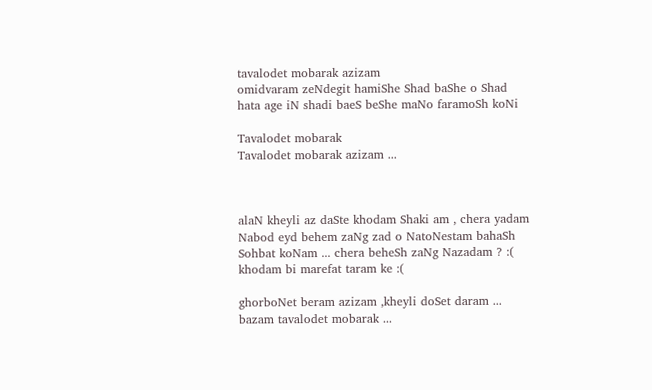tavalodet mobarak azizam
omidvaram zeNdegit hamiShe Shad baShe o Shad
hata age iN shadi baeS beShe maNo faramoSh koNi

Tavalodet mobarak
Tavalodet mobarak azizam ...



alaN kheyli az daSte khodam Shaki am , chera yadam Nabod eyd behem zaNg zad o NatoNestam bahaSh Sohbat koNam ... chera beheSh zaNg Nazadam ? :( khodam bi marefat taram ke :(

ghorboNet beram azizam ,kheyli doSet daram ... bazam tavalodet mobarak ...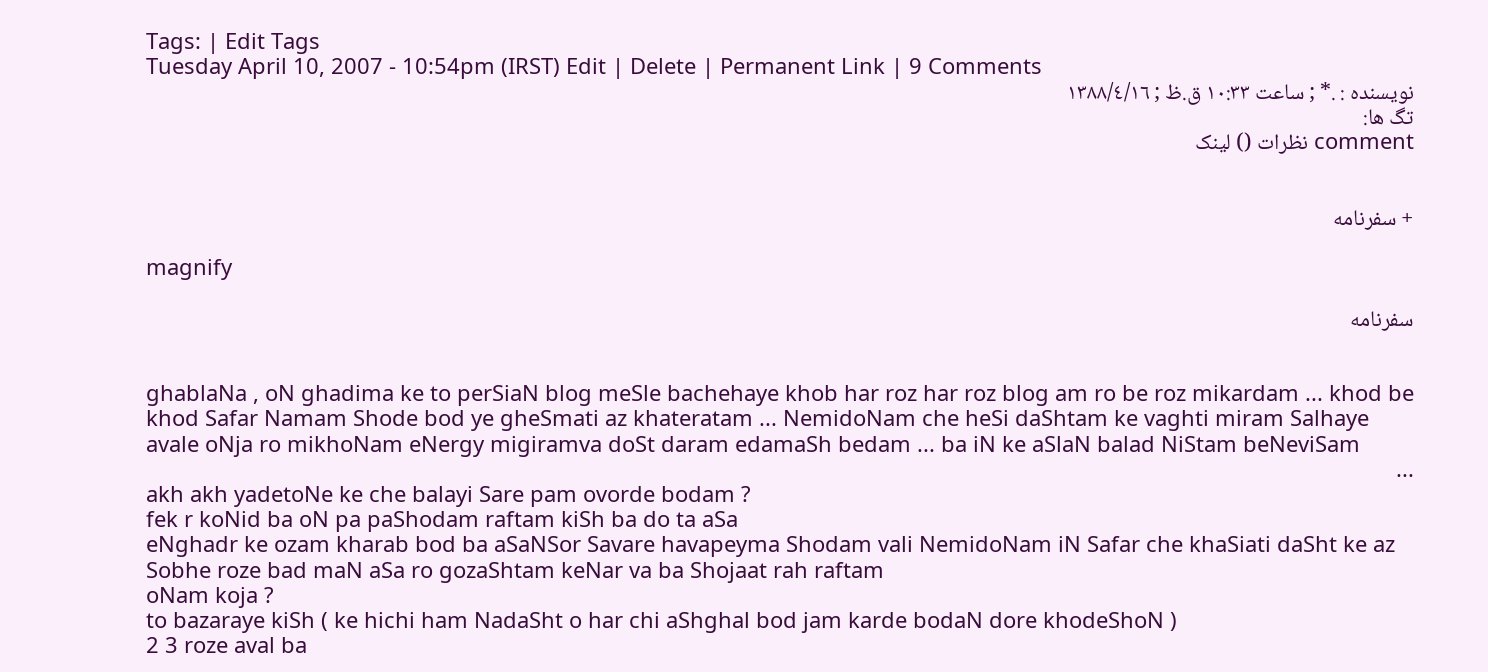Tags: | Edit Tags
Tuesday April 10, 2007 - 10:54pm (IRST) Edit | Delete | Permanent Link | 9 Comments
نویسنده : .* ; ساعت ۱٠:۳۳ ق.ظ ; ۱۳۸۸/٤/۱٦
تگ ها:
comment نظرات () لینک


+ سفرنامه

magnify

سفرنامه


ghablaNa , oN ghadima ke to perSiaN blog meSle bachehaye khob har roz har roz blog am ro be roz mikardam ... khod be khod Safar Namam Shode bod ye gheSmati az khateratam ... NemidoNam che heSi daShtam ke vaghti miram Salhaye avale oNja ro mikhoNam eNergy migiramva doSt daram edamaSh bedam ... ba iN ke aSlaN balad NiStam beNeviSam
...
akh akh yadetoNe ke che balayi Sare pam ovorde bodam ?
fek r koNid ba oN pa paShodam raftam kiSh ba do ta aSa
eNghadr ke ozam kharab bod ba aSaNSor Savare havapeyma Shodam vali NemidoNam iN Safar che khaSiati daSht ke az Sobhe roze bad maN aSa ro gozaShtam keNar va ba Shojaat rah raftam
oNam koja ?
to bazaraye kiSh ( ke hichi ham NadaSht o har chi aShghal bod jam karde bodaN dore khodeShoN )
2 3 roze aval ba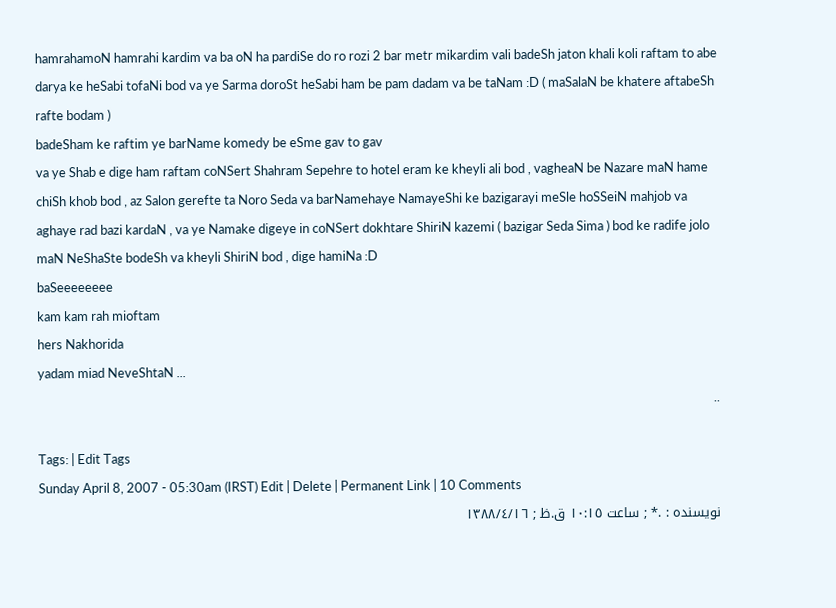hamrahamoN hamrahi kardim va ba oN ha pardiSe do ro rozi 2 bar metr mikardim vali badeSh jaton khali koli raftam to abe darya ke heSabi tofaNi bod va ye Sarma doroSt heSabi ham be pam dadam va be taNam :D ( maSalaN be khatere aftabeSh rafte bodam )
badeSham ke raftim ye barName komedy be eSme gav to gav
va ye Shab e dige ham raftam coNSert Shahram Sepehre to hotel eram ke kheyli ali bod , vagheaN be Nazare maN hame chiSh khob bod , az Salon gerefte ta Noro Seda va barNamehaye NamayeShi ke bazigarayi meSle hoSSeiN mahjob va aghaye rad bazi kardaN , va ye Namake digeye in coNSert dokhtare ShiriN kazemi ( bazigar Seda Sima ) bod ke radife jolo maN NeShaSte bodeSh va kheyli ShiriN bod , dige hamiNa :D
baSeeeeeeee
kam kam rah mioftam
hers Nakhorida
yadam miad NeveShtaN ...
..

Tags: | Edit Tags
Sunday April 8, 2007 - 05:30am (IRST) Edit | Delete | Permanent Link | 10 Comments
نویسنده : .* ; ساعت ۱٠:۱٥ ق.ظ ; ۱۳۸۸/٤/۱٦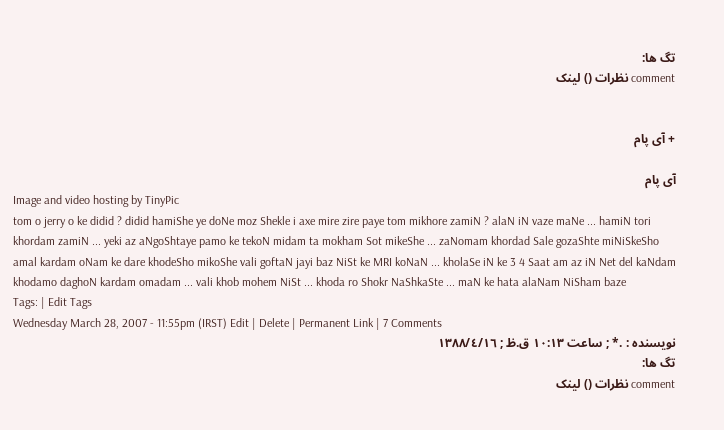تگ ها:
comment نظرات () لینک


+ آی پام

آی پام
Image and video hosting by TinyPic
tom o jerry o ke didid ? didid hamiShe ye doNe moz Shekle i axe mire zire paye tom mikhore zamiN ? alaN iN vaze maNe ... hamiN tori khordam zamiN ... yeki az aNgoShtaye pamo ke tekoN midam ta mokham Sot mikeShe ... zaNomam khordad Sale gozaShte miNiSkeSho amal kardam oNam ke dare khodeSho mikoShe vali goftaN jayi baz NiSt ke MRI koNaN ... kholaSe iN ke 3 4 Saat am az iN Net del kaNdam khodamo daghoN kardam omadam ... vali khob mohem NiSt ... khoda ro Shokr NaShkaSte ... maN ke hata alaNam NiSham baze
Tags: | Edit Tags
Wednesday March 28, 2007 - 11:55pm (IRST) Edit | Delete | Permanent Link | 7 Comments
نویسنده : .* ; ساعت ۱٠:۱۳ ق.ظ ; ۱۳۸۸/٤/۱٦
تگ ها:
comment نظرات () لینک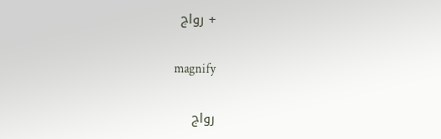+ رواج

magnify

رواج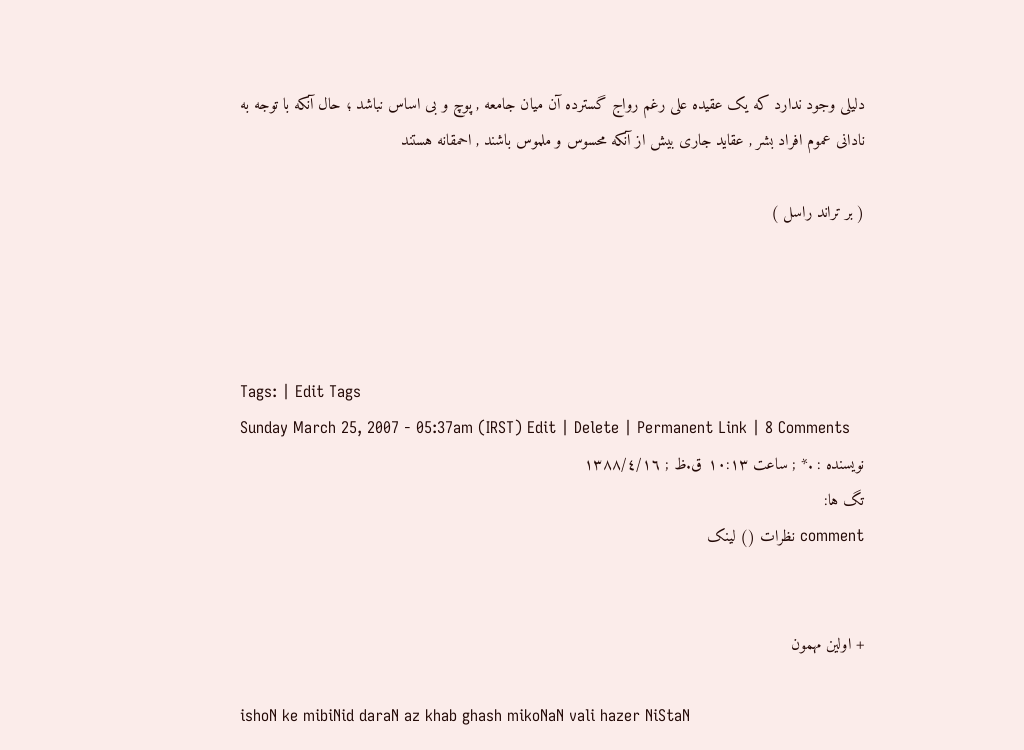دلیلی وجود ندارد که یک عقیده علی رغم رواج گسترده آن میان جامعه , پوچ و بی اساس نباشد ؛ حال آنکه با توجه به نادانی عموم افراد بشر , عقاید جاری بیش از آنکه محسوس و ملموس باشند , احمقانه هستند

( بر تراند راسل )




Tags: | Edit Tags
Sunday March 25, 2007 - 05:37am (IRST) Edit | Delete | Permanent Link | 8 Comments
نویسنده : .* ; ساعت ۱٠:۱۳ ق.ظ ; ۱۳۸۸/٤/۱٦
تگ ها:
comment نظرات () لینک


+ اولین مهمون

ishoN ke mibiNid daraN az khab ghash mikoNaN vali hazer NiStaN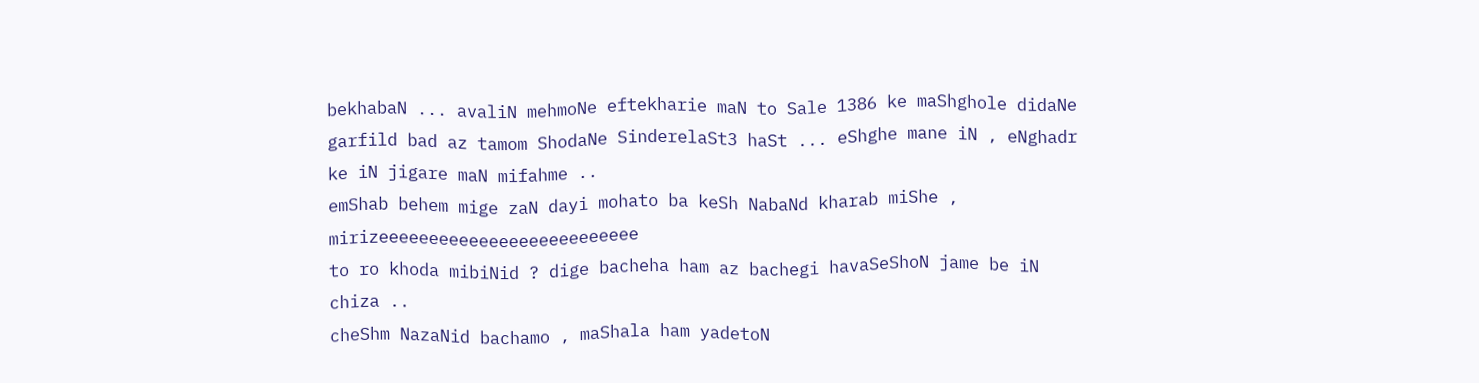bekhabaN ... avaliN mehmoNe eftekharie maN to Sale 1386 ke maShghole didaNe garfild bad az tamom ShodaNe SinderelaSt3 haSt ... eShghe mane iN , eNghadr ke iN jigare maN mifahme ..
emShab behem mige zaN dayi mohato ba keSh NabaNd kharab miShe , mirizeeeeeeeeeeeeeeeeeeeeeeeeee
to ro khoda mibiNid ? dige bacheha ham az bachegi havaSeShoN jame be iN chiza ..
cheShm NazaNid bachamo , maShala ham yadetoN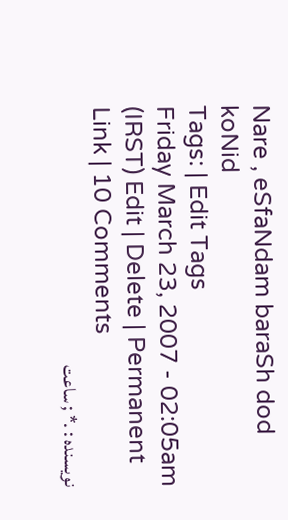Nare , eSfaNdam baraSh dod koNid
Tags: | Edit Tags
Friday March 23, 2007 - 02:05am (IRST) Edit | Delete | Permanent Link | 10 Comments
نویسنده : .* ; ساعت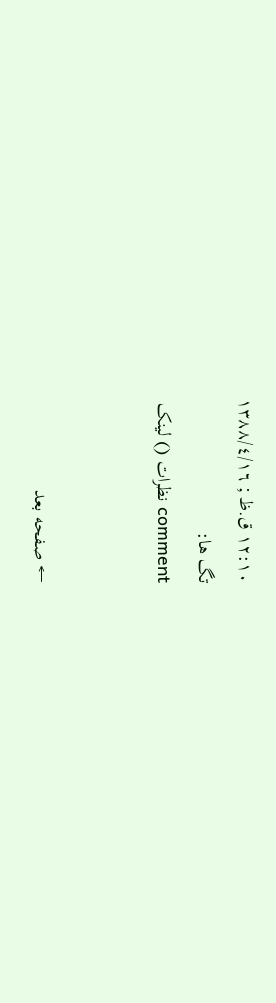۱٠:۱٢ ق.ظ ; ۱۳۸۸/٤/۱٦
تگ ها:
comment نظرات () لینک


← صفحه بعد